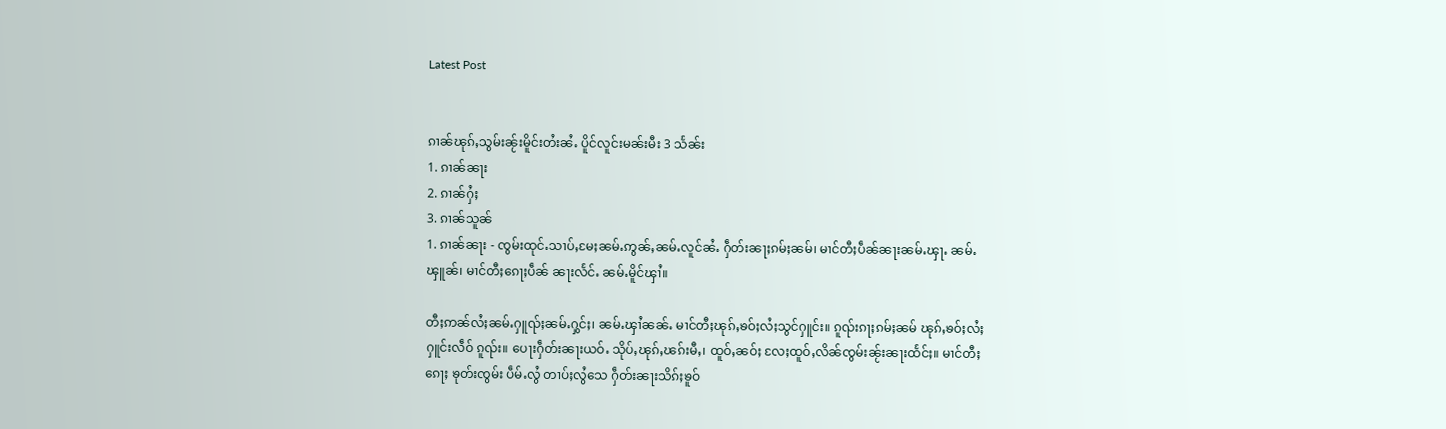Latest Post


ၵၢၼ်ၽုၵ်ႇသွမ်းၼႂ်းမိူင်းတႆးၼႆႉ ပိူင်လူင်းမၼ်းမီး 3 သႅၼ်း
1. ၵၢၼ်ၼႃး
2. ၵၢၼ်ႁႆႈ
3. ၵၢၼ်သူၼ်
1. ၵၢၼ်ၼႃး - ၸွမ်းထုင်ႉသၢပ်ႇမႄႈၼမ်ႉဢွၼ်ႇၼမ်ႉလူင်ၼႆႉ ႁဵတ်းၼႃႈၵမ်ႈၼမ်၊ မၢင်တီႈပဵၼ်ၼႃးၼမ်ႉၾႃႉ ၼမ်ႉၾူၼ်၊ မၢင်တီႈၵေႃႈပဵၼ် ၼႃးလႅင်ႉ ၼမ်ႉမိူင်ၾၢႆ။

တီႈဢၼ်လႆႈၼမ်ႉႁူၺ်ႈၼမ်ႉႁွင်ႈ၊ ၼမ်ႉၾၢႆၼၼ်ႉ မၢင်တီႈၽုၵ်ႇၶဝ်ႈလႆႈသွင်ႁူင်း။ ၵူၺ်းၵႃႈၵမ်ႈၼမ် ၽုၵ်ႇၶဝ်ႈလႆႈ ႁူင်းလဵဝ် ၵူၺ်း။ ပေႃးႁဵတ်းၼႃးယဝ်ႉ သိုပ်ႇၽုၵ်ႇၽၵ်းမီႇ၊ ထူဝ်ႇၼဝ်ႈ လႄႈထူဝ်ႇလိၼ်ၸွမ်းၼႂ်းၼႃးထႅင်ႈ။ မၢင်တီႈၵေႃႈ ၶုတ်းၸွမ်း ပဵမ်ႉလွႆ တၢပ်ႈလွႆသေ ႁဵတ်းၼႃးသိၵ်ႈၶူဝ်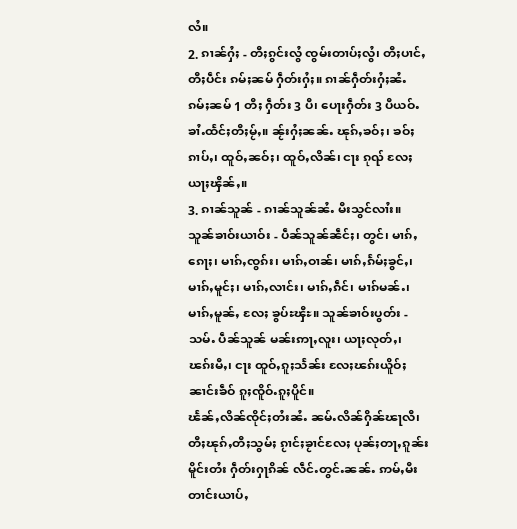လႆ။
2. ၵၢၼ်ႁႆႈ - တီႈၵွင်းလွႆ ၸွမ်းတၢပ်ႈလွႆ၊ တီႈပၢင်ႇတီႈပဵင်း ၵမ်ႈၼမ် ႁဵတ်းႁႆႈ။ ၵၢၼ်ႁဵတ်းႁႆႈၼႆႉ ၵမ်ႈၼမ် 1 တီႈ ႁဵတ်း 3 ပီ၊ ပေႃးႁဵတ်း 3 ပီယဝ်ႉ ၶၢႆႉထႅင်ႈတီႈမႂ်ႇ။ ၼႂ်းႁႆႈၼၼ်ႉ ၽုၵ်ႇၶဝ်ႈ၊ ၶဝ်ႈၵၢပ်ႇ၊ ထူဝ်ႇၼဝ်ႈ၊ ထူဝ်ႇလိၼ်၊ ငႃး ၵုၺ် လႄႈ ယႃႈၾိၼ်ႇ။
3. ၵၢၼ်သူၼ် - ၵၢၼ်သူၼ်ၼႆႉ မီးသွင်လၢႆး။ သူၼ်ၶၢဝ်းယၢဝ်း - ပဵၼ်သူၼ်ၼဵင်ႈ၊ တွင်၊ မၢၵ်ႇၵေႃႈ၊ မၢၵ်ႇၸွၵ်း၊ မၢၵ်ႇဝၢၼ်၊ မၢၵ်ႇၵႅမ်ႈၶွင်ႇ၊ မၢၵ်ႇမူင်ႈ၊ မၢၵ်ႇလၢင်း၊ မၢၵ်ႇၵဵင်၊ မၢၵ်မၼ်ႉ၊ မၢၵ်ႇမူၼ်ႇ လႄႈ ၶွပ်ႊၾီႊ။ သူၼ်ၶၢဝ်းပွတ်း - သမ်ႉ ပဵၼ်သူၼ် မၼ်းဢႃႇလူး၊ ယႃႈလုတ်ႇ၊ ၽၵ်းမီႇ၊ ငႃး ထူဝ်ႇၵူႈသႅၼ်း လႄႈၽၵ်းယိူဝ်ႈၼၢင်းၶဵဝ် ၵူႈၸိူဝ်ႉၵူႈပိူင်။
ၽႅၼ်ႇလိၼ်ၸိုင်ႈတႆးၼႆႉ ၼမ်ႉလိၼ်ႁိၼ်ၽႃလီ၊ တီႈၽုၵ်ႇတီႈသွမ်ႈ ၵႂၢင်ႈၶႂၢင်လႄႈ ပုၼ်ႈတႃႇၵူၼ်းမိူင်းတႆး ႁဵတ်းႁႃၵိၼ် လဵင်ႉတွင်ႉၼၼ်ႉ ဢမ်ႇမီးတၢင်းယၢပ်ႇ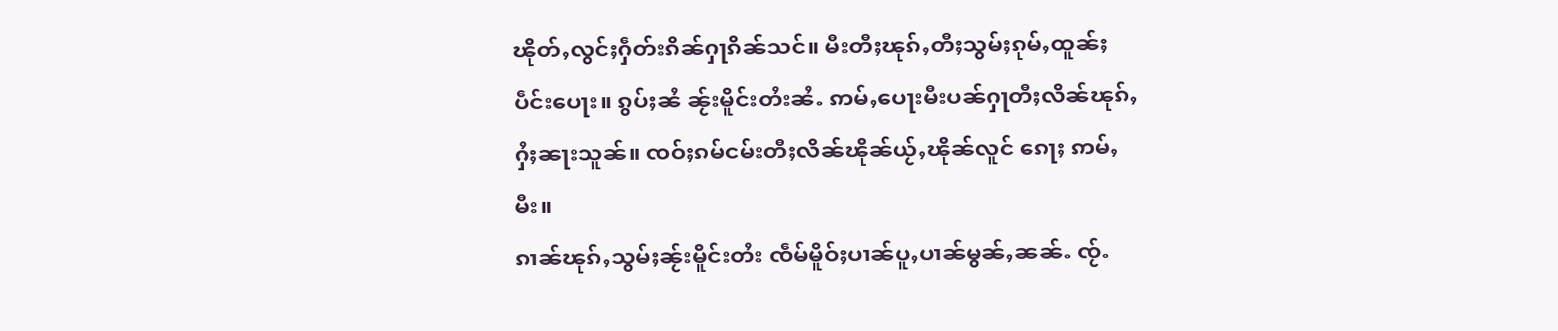ၽိုတ်ႇလွင်ႈႁဵတ်းၵိၼ်ႁႃၵိၼ်သင်။ မီးတီႈၽုၵ်ႇတီႈသွမ်ႈၵုမ်ႇထူၼ်ႈပဵင်းပေႃး။ ၵွပ်ႈၼႆ ၼႂ်းမိူင်းတႆးၼႆႉ ဢမ်ႇပေႃးမီးပၼ်ႁႃတီႈလိၼ်ၽုၵ်ႇႁႆႈၼႃးသူၼ်။ ၸဝ်ႈၵမ်ငမ်းတီႈလိၼ်ၽိုၼ်ယႂ်ႇၽိုၼ်လူင် ၵေႃႈ ဢမ်ႇမီး။
ၵၢၼ်ၽုၵ်ႇသွမ်ႈၼႂ်းမိူင်းတႆး ၸဵမ်မိူဝ်ႈပၢၼ်ပူႇပၢၼ်မွၼ်ႇၼၼ်ႉ ၸႂ်ႉ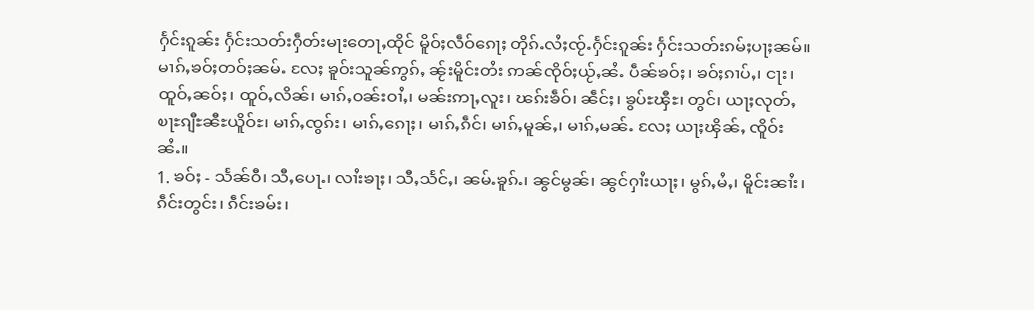ႁႅင်းၵူၼ်း ႁႅင်းသတ်းႁဵတ်းမႃးတေႃႇထိုင် မိူဝ်ႈလဵဝ်ၵေႃႈ တိုၵ်ႉလႆႈၸႂ်ႉႁႅင်းၵူၼ်း ႁႅင်းသတ်းၵမ်ႈပႃႈၼမ်။ မၢၵ်ႇၶဝ်ႈတဝ်ႈၼမ်ႉ လႄႈ ၶူဝ်းသူၼ်ဢွၵ်ႇ ၼႂ်းမိူင်းတႆး ဢၼ်ၸိုဝ်ႈယႂ်ႇၼႆႉ ပဵၼ်ၶဝ်ႈ၊ ၶဝ်ႈၵၢပ်ႇ၊ ငႃး၊ ထူဝ်ႇၼဝ်ႈ၊ ထူဝ်ႇလိၼ်၊ မၢၵ်ႇဝၼ်းဝၢႆႇ၊ မၼ်းဢႃႇလူး၊ ၽၵ်းၶဵဝ်၊ ၼဵင်ႈ၊ ၶွပ်ႊၾီႊ၊ တွင်၊ ယႃႈလုတ်ႇ ၿႃႊၵျီႊၼီႊယိူဝ်ႊ၊ မၢၵ်ႇၸွၵ်း၊ မၢၵ်ႇၵေႃႈ၊ မၢၵ်ႇၵဵင်၊ မၢၵ်ႇမူၼ်ႇ၊ မၢၵ်ႇမၼ်ႉ လႄႈ ယႃႈၾိၼ်ႇ ၸိူဝ်းၼႆႉ။
1. ၶဝ်ႈ - သႅၼ်ဝီ၊ သီႇပေႃႉ၊ လၢႆးၶႃႈ၊ သီႇသႅင်ႇ၊ ၼမ်ႉၶူၵ်ႉ၊ ၼွင်မွၼ်၊ ၼွင်ႁၢႆးယႃႈ၊ မွၵ်ႇမႆႇ၊ မိူင်းၼၢႆး၊ ၵဵင်းတွင်း၊ ၵဵင်းၶမ်း၊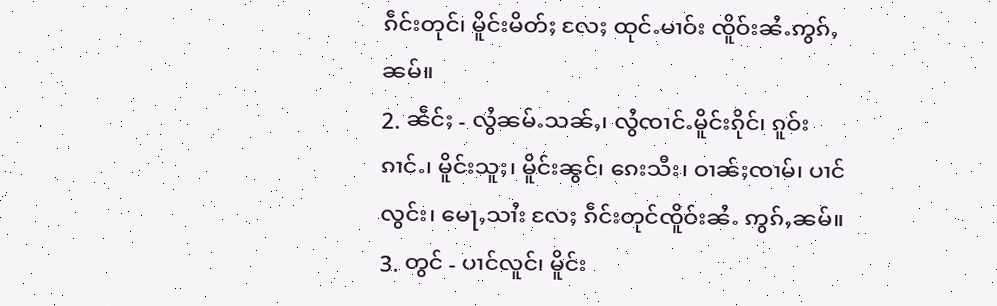ၵဵင်းတုင်၊ မိူင်းမိတ်ႈ လႄႈ ထုင်ႉမၢဝ်း ၸိူဝ်းၼႆႉဢွၵ်ႇၼမ်။
2. ၼဵင်ႈ - လွႆၼမ်ႉသၼ်ႇ၊ လွႆၸၢင်ႉမိူင်းၵိုင်၊ ၵူဝ်းၵၢင်ႉ၊ မိူင်းသူႈ၊ မိူင်းၼွင်၊ ၵေးသီး၊ ဝၢၼ်ႈၸၢမ်၊ ပၢင်လွင်း၊ မေႃႇသၢႆး လႄႈ ၵဵင်းတုင်ၸိူဝ်းၼႆႉ ဢွၵ်ႇၼမ်။
3. တွင် - ပၢင်လူင်၊ မိူင်း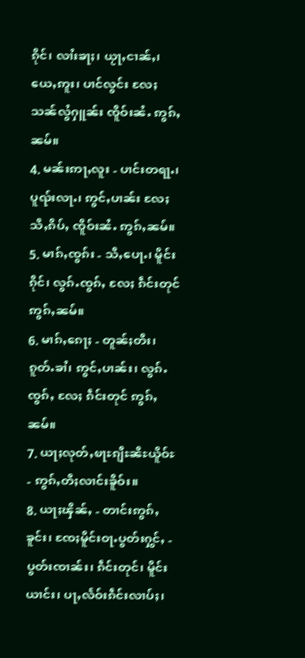ၵိုင်၊ လၢႆးၶႃႈ၊ ယႂႃႇငၢၼ်ႇ၊ ယေႇဢူး၊ ပၢင်လွင်း လႄႈ သၼ်လွႆႁူၼ်း ၸိူဝ်းၼႆႉ ဢွၵ်ႇၼမ်။
4. မၼ်းဢႃႇလူး - ပၢင်းတရႃႉ၊ ပူၺ်းလႃႉ၊ ဢွင်ႇပၢၼ်း လႄႈ သီႇၵိပ်ႇ ၸိူဝ်းၼႆႉ ဢွၵ်ႇၼမ်။
5. မၢၵ်ႇၸွၵ်း - သီႇပေႃႉ၊ မိူင်းၵိုင်၊ လွၵ်ႉၸွၵ်ႇ လႄႈ ၵဵင်းတုင် ဢွၵ်ႇၼမ်။
6. မၢၵ်ႇၵေႃႈ - တူၼ်ႈတီး၊ ၵူတ်ႉၶၢႆ၊ ဢွင်ႇပၢၼ်း၊ လွၵ်ႉၸွၵ်ႇ လႄႈ ၵဵင်းတုင် ဢွၵ်ႇၼမ်။
7. ယႃႈလုတ်ႇၿႃႊၵျီႊၼီႊယိူဝ်ႊ - ဢွၵ်ႇတီႈလၢင်းၶိူဝ်း။
8. ယႃႈၾိၼ်ႇ - တၢင်းဢွၵ်ႇၶူင်း၊ ၸႄႈမိူင်းဝႃႉပွတ်းႁွင်ႇ - ပွတ်းၸၢၼ်း၊ ၵဵင်းတုင်၊ မိူင်းယၢင်း၊ ပႃႇလႅဝ်းၵဵင်းလၢပ်ႈ၊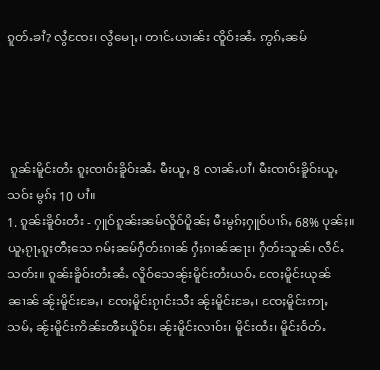ၵူတ်ႉၶၢႆ? လွႆၸႄး၊ လွႆမေႃႇ၊ တၢင်ႉယၢၼ်း ၸိူဝ်းၼႆႉ ဢွၵ်ႇၼမ်




 ၵူၼ်းမိူင်းတႆး ၵူႈၸၢဝ်းၶိူဝ်းၼႆႉ မီးယူႇ 8 လၢၼ်ႉပၢႆ၊ မီးၸၢဝ်းၶိူဝ်းယူႇသဝ်း မွၵ်ႈ 10 ပၢႆ။
1. ၵူၼ်းၶိူဝ်းတႆး - ႁူဝ်ၵူၼ်းၼမ်လိူဝ်ပိူၼ်ႈ မီးမွၵ်ႈႁူဝ်ပၢၵ်ႇ 68% ပုၼ်ႈ။ ယူႇၵႂႃႇၵူႈတီႈသေ ၵမ်ႈၼမ်ႁဵတ်းၵၢၼ် ႁႆႈၵၢၼ်ၼႃး၊ ႁဵတ်းသူၼ်၊ လဵင်ႉသတ်း။ ၵူၼ်းၶိူဝ်းတႆးၼႆႉ လိူဝ်သေၼႂ်းမိူင်းတႆးယဝ်ႉ ၸႄႈမိူင်းယုၼ်ၼၢၼ် ၼႂ်းမိူင်းၶႄႇ၊ ၸႄႈမိူင်းၵႂၢင်းသီး ၼႂ်းမိူင်းၶႄႇ၊ ၸႄႈမိူင်းဢႃႇသမ်ႇ ၼႂ်းမိူင်းဢိၼ်ႊၻီႊယိူဝ်ႊ၊ ၼႂ်းမိူင်းလၢဝ်း၊ မိူင်းထႆး၊ မိူင်းဝႅတ်ႉ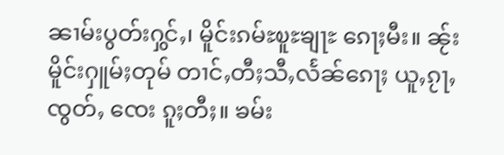ၼၢမ်းပွတ်းႁွင်ႇ၊ မိူင်းၵမ်ႊၿူႊၶျႃႊ ၵေႃႈမီး။ ၼႂ်းမိူင်းႁူမ်ႈတုမ် တၢင်ႇတီႈသီႇလႅၼ်ၵေႃႈ ယူႇၵႂႃႇၸွတ်ႇ ၸေး ၵူႈတီႈ။ ၶမ်း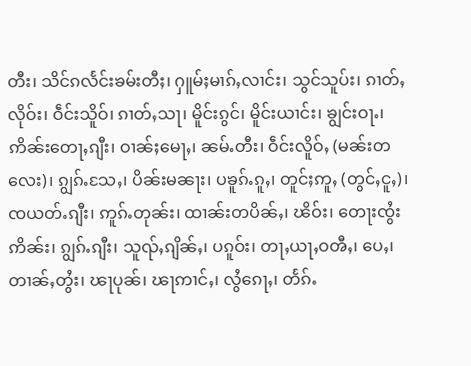တီး၊ သိင်ၵလႅင်းၶမ်းတီႈ၊ ႁူမ်ႈမၢၵ်ႇလၢင်း၊ သွင်သူပ်း၊ ၵၢတ်ႇလိုဝ်း၊ ဝဵင်းသိူဝ်၊ ၵၢတ်ႇသႃ၊ မိူင်းၵွင်၊ မိူင်းယၢင်း၊ ၶျွင်းဝႃႉ၊ ဢိၼ်းတေႃႇၵျီး၊ ဝၢၼ်ႈမေႃႇ၊ ၼမ်ႉတီး၊ ဝဵင်းလိူဝ်ႇ (မၼ်းတလေး)၊ ၵျွၵ်ႉသႄႇ၊ ပိၼ်းမၼႃး၊ ပၶူၵ်ႉၵူႇ၊ တူင်ႈဢူႇ (တွင်ႇငူႇ)၊ ၸယတ်ႉၵျီး၊ ဢူၵ်ႉတုၼ်း၊ ထၢၼ်းတပိၼ်ႇ၊ ၽိဝ်း၊ တေႃးၸွႆးဢိၼ်း၊ ၵျွၵ်ႉၵျီး၊ သူၺ်ႇၵျိၼ်ႇ၊ ပၵူဝ်း၊ တႃႇယႃႇဝၻီႇ၊ ပေႇ၊ တၢၼ်ႇတွႆး၊ ၽႃပုၼ်၊ ၽႃဢၢင်ႇ၊ လွႆၵေႃႇ၊ တႅၵ်ႉ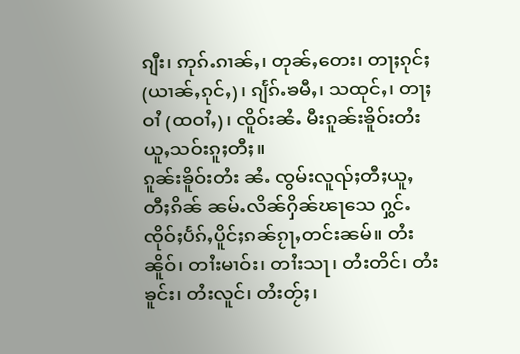ၵျီး၊ ဢုၵ်ႉၵၢၼ်ႇ၊ တုၼ်ႇတေး၊ တႃႈၵုင်ႈ (ယၢၼ်ႇၵုင်ႇ)၊ ၵျႅၵ်ႉၶမီႇ၊ သထုင်ႇ၊ တႃႈဝၢႆ (ထဝၢႆႇ)၊ ၸိူဝ်းၼႆႉ မီးၵူၼ်းၶိူဝ်းတႆးယူႇသဝ်းၵူႈတီႈ။
ၵူၼ်းၶိူဝ်းတႆး ၼႆႉ ၸွမ်းလူၺ်ႈတီႈယူႇတီႈၵိၼ် ၼမ်ႉလိၼ်ႁိၼ်ၽႃသေ ႁွင်ႉၸိုဝ်ႈပႅၵ်ႇပိူင်ႈၵၼ်ၵႂႃႇတင်းၼမ်။ တႆးၼိူဝ်၊ တၢႆးမၢဝ်း၊ တၢႆးသႃ၊ တႆးတိင်၊ တႆးၶူင်း၊ တႆးလူင်၊ တႆးတႂ်ႈ၊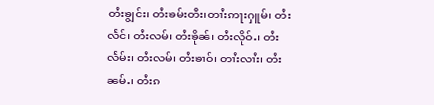တႆးၶျွင်း၊ တႆးၶမ်းတီး၊တၢႆးဢႃးႁူမ်၊ တႆးလႅင်၊ တႆးလမ်၊ တႆးၶိုၼ်၊ တႆးလိုဝ်ႉ၊ တႆးလႅမ်း၊ တႆးလမ်၊ တႆးၶၢဝ်၊ တၢႆးလၢႆး၊ တႆးၼမ်ႉ၊ တႆးၵ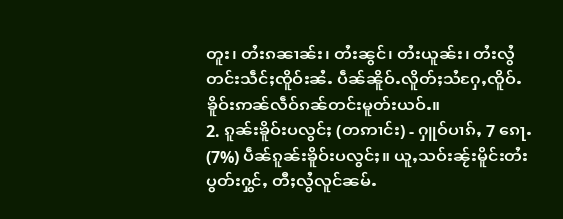တူး၊ တႆးၵၼၢၼ်း၊ တႆးၼွင်၊ တႆးယူၼ်း၊ တႆးလွႆ တင်းသဵင်ႈၸိူဝ်းၼႆႉ ပဵၼ်ၼိူဝ်ႉလိူတ်ႈသႆႁႄႇၸိူဝ်ႉၶိူဝ်းဢၼ်လဵဝ်ၵၼ်တင်းမူတ်းယဝ်ႉ။
2. ၵူၼ်းၶိူဝ်းပလွင်ႈ (တဢၢင်း) - ႁူဝ်ပၢၵ်ႇ 7 ၵေႃႉ (7%) ပဵၼ်ၵူၼ်းၶိူဝ်းပလွင်ႈ။ ယူႇသဝ်းၼႂ်းမိူင်းတႆး ပွတ်းႁွင်ႇ တီႈလွႆလူင်ၼမ်ႉ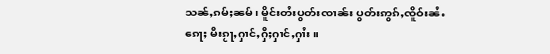သၼ်ႇၵမ်ႈၼမ်၊ မိူင်းတႆးပွတ်းၸၢၼ်း ပွတ်းဢွၵ်ႇၸိူဝ်းၼႆႉၵေႃႈ မီးၵႂႃႇႁၢင်ႇႁီႈႁၢင်ႇႁၢႆး။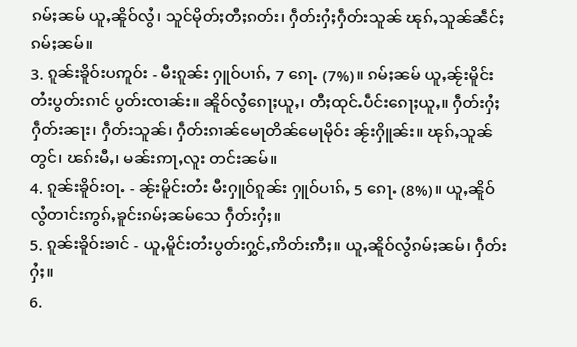ၵမ်ႈၼမ် ယူႇၼိူဝ်လွႆ၊ သူင်မိုတ်ႈတီႈၵတ်း၊ ႁဵတ်းႁႆႈႁဵတ်းသူၼ် ၽုၵ်ႇသူၼ်ၼဵင်ႈၵမ်ႈၼမ်။
3. ၵူၼ်းၶိူဝ်းပဢူဝ်း - မီးၵူၼ်း ႁူဝ်ပၢၵ်ႇ 7 ၵေႃႉ (7%)။ ၵမ်ႈၼမ် ယူႇၼႂ်းမိူင်းတႆးပွတ်းၵၢင် ပွတ်းၸၢၼ်း။ ၼိူဝ်လွႆၵေႃႈယူႇ၊ တီႈထုင်ႉပဵင်းၵေႃႈယူႇ။ ႁဵတ်းႁႆႈႁဵတ်းၼႃး၊ ႁဵတ်းသူၼ်၊ ႁဵတ်းၵၢၼ်မေႃတိၼ်မေႃမိုဝ်း ၼႂ်းႁိူၼ်း။ ၽုၵ်ႇသူၼ်တွင်၊ ၽၵ်းမီႇ၊ မၼ်းဢႃႇလူး တင်းၼမ်။
4. ၵူၼ်းၶိူဝ်းဝႃႉ - ၼႂ်းမိူင်းတႆး မီးႁူဝ်ၵူၼ်း ႁူဝ်ပၢၵ်ႇ 5 ၵေႃႉ (8%)။ ယူႇၼိူဝ်လွႆတၢင်းဢွၵ်ႇၶူင်းၵမ်ႈၼမ်သေ ႁဵတ်းႁႆႈ။
5. ၵူၼ်းၶိူဝ်းၶၢင် - ယူႇမိူင်းတႆးပွတ်းႁွင်ႇဢိတ်းဢီႈ။ ယူႇၼိူဝ်လွႆၵမ်ႈၼမ်၊ ႁဵတ်းႁႆႈ။
6.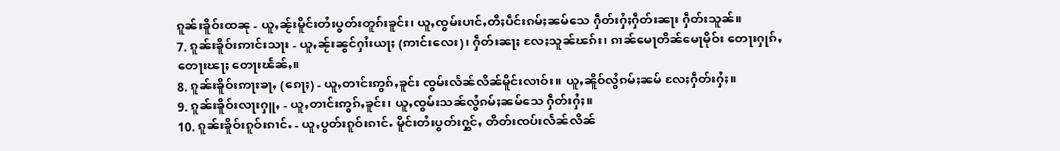ၵူၼ်းၶိူဝ်းထၼု - ယူႇၼႂ်းမိူင်းတႆးပွတ်းတူၵ်းၶူင်း၊ ယူႇၸွမ်းပၢင်ႇတီႈပဵင်းၵမ်ႈၼမ်သေ ႁဵတ်းႁႆႈႁဵတ်းၼႃး ႁဵတ်းသူၼ်။
7. ၵူၼ်းၶိူဝ်းဢၢင်းသႃး - ယူႇၼႂ်းၼွင်ႁၢႆးယႃႈ (ဢၢင်းလေး)၊ ႁဵတ်းၼႃႈ လႄႈသူၼ်ၽၵ်း၊ ၵၢၼ်မေႃတိၼ်မေႃမိုဝ်း တေႃးႁုၵ်ႇ တေႃးၽႃႈ တေႃးၽႅၼ်ႇ။
8. ၵူၼ်းၶိူဝ်းဢႃးၶႃႇ (ၵေႃႈ) - ယူႇတၢင်းဢွၵ်ႇၶူင်း ၸွမ်းလႅၼ်လိၼ်မိူင်းလၢဝ်း။ ယူႇၼိူဝ်လွႆၵမ်ႈၼမ် လႄႈႁဵတ်းႁႆႈ။
9. ၵူၼ်းၶိူဝ်းလႃးႁူႇ - ယူႇတၢင်းဢွၵ်ႇၶူင်း၊ ယူႇၸွမ်းသၼ်လွႆၵမ်ႈၼမ်သေ ႁဵတ်းႁႆႈ။
10. ၵူၼ်းၶိူဝ်းၵူဝ်းၵၢင်ႉ - ယူႇပွတ်းၵူဝ်းၵၢင်ႉ မိူင်းတႆးပွတ်းႁွင်ႇ တိတ်းၸပ်းလႅၼ်လိၼ်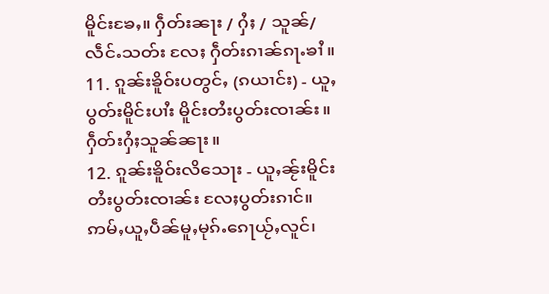မိူင်းၶႄႇ။ ႁဵတ်းၼႃး / ႁႆႈ / သူၼ်/ လဵင်ႉသတ်း လႄႈ ႁဵတ်းၵၢၼ်ၵႃႉၶၢႆ။
11. ၵူၼ်းၶိူဝ်းပတွင်ႇ (ၵယၢင်း) - ယူႇပွတ်းမိူင်းပၢႆး မိူင်းတႆးပွတ်းၸၢၼ်း။ ႁဵတ်းႁႆႈသူၼ်ၼႃး။
12. ၵူၼ်းၶိူဝ်းလိသေႃး - ယူႇၼႂ်းမိူင်းတႆးပွတ်းၸၢၼ်း လႄႈပွတ်းၵၢင်။ ဢမ်ႇယူႇပဵၼ်မူႇမုၵ်ႉၵေႃယႂ်ႇလူင်၊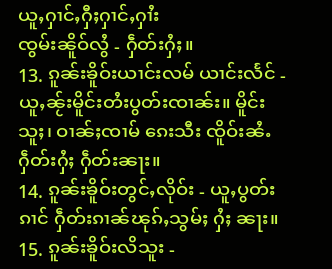ယူႇႁၢင်ႇႁီႈႁၢင်ႇႁၢႆး
ၸွမ်းၼိူဝ်လွႆ - ႁဵတ်းႁႆႈ။
13. ၵူၼ်းၶိူဝ်းယၢင်းလမ် ယၢင်းလႅင် - ယူႇၼႂ်းမိူင်းတႆးပွတ်းၸၢၼ်း။ မိူင်းသူႈ၊ ဝၢၼ်ႈၸၢမ် ၵေးသီး ၸိူဝ်းၼႆႉ ႁဵတ်းႁႆႈ ႁဵတ်းၼႃး။
14. ၵူၼ်းၶိူဝ်းတွင်ႇလိုဝ်း - ယူႇပွတ်းၵၢင် ႁဵတ်းၵၢၼ်ၽုၵ်ႇသွမ်ႈ ႁႆႈ ၼႃး။
15. ၵူၼ်းၶိူဝ်းလိသူး -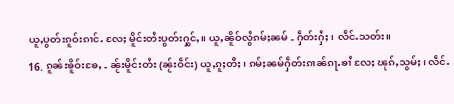ယူႇပွတ်းၵူဝ်းၵၢင်ႉ လႄႈ မိူင်းတႆးပွတ်းႁွင်ႇ။ ယူႇၼိူဝ်လွႆၵမ်ႈၼမ် - ႁဵတ်းႁႆႈ၊ လဵင်ႉသတ်း။
16. ၵူၼ်းၶိူဝ်းၶႄႇ - ၼႂ်းမိူင်းတႆး (ၼႂ်းဝဵင်း) ယူႇၵူႈတီႈ၊ ၵမ်ႈၼမ်ႁဵတ်းၵၢၼ်ၵႃႉၶၢႆ လႄႈ ၽုၵ်ႇသွမ်ႈ၊ လဵင်ႉ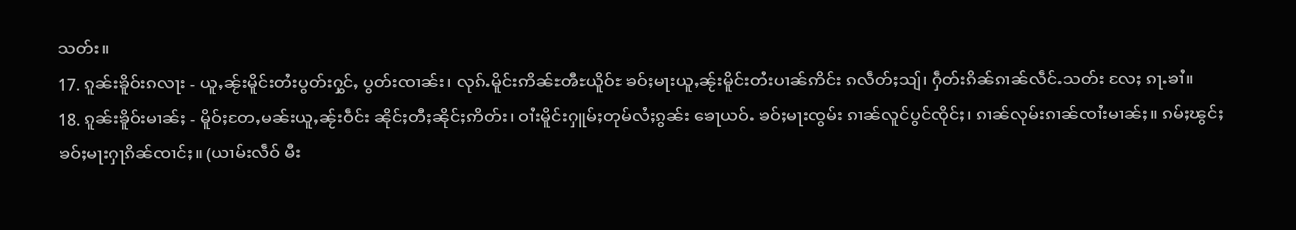သတ်း။
17. ၵူၼ်းၶိူဝ်းၵလႃး - ယူႇၼႂ်းမိူင်းတႆးပွတ်းႁွင်ႇ ပွတ်းၸၢၼ်း၊ လုၵ်ႉမိူင်းဢိၼ်ႊၻီႊယိူဝ်ႊ ၶဝ်ႈမႃးယူႇၼႂ်းမိူင်းတႆးပၢၼ်ဢိင်း ၵလဵတ်ႈသျ်၊ ႁဵတ်းၵိၼ်ၵၢၼ်လဵင်ႉသတ်း လႄႈ ၵႃႉၶၢႆ။
18. ၵူၼ်းၶိူဝ်းမၢၼ်ႈ - မိူဝ်ႈတႄႇမၼ်းယူႇၼႂ်းဝဵင်း ၼိုင်ႈတီႈၼိုင်ႈဢိတ်း၊ ဝၢႆးမိူင်းႁူမ်ႈတုမ်လႆႈၵွၼ်း ၶေႃယဝ်ႉ ၶဝ်ႈမႃးၸွမ်း ၵၢၼ်လူင်ပွင်ၸိုင်ႈ၊ ၵၢၼ်လုမ်းၵၢၼ်ၸၢႆးမၢၼ်ႈ။ ၵမ်ႈၽွင်ႈ ၶဝ်ႈမႃးႁႃၵိၼ်ၸၢင်ႈ။ (ယၢမ်းလဵဝ် မီး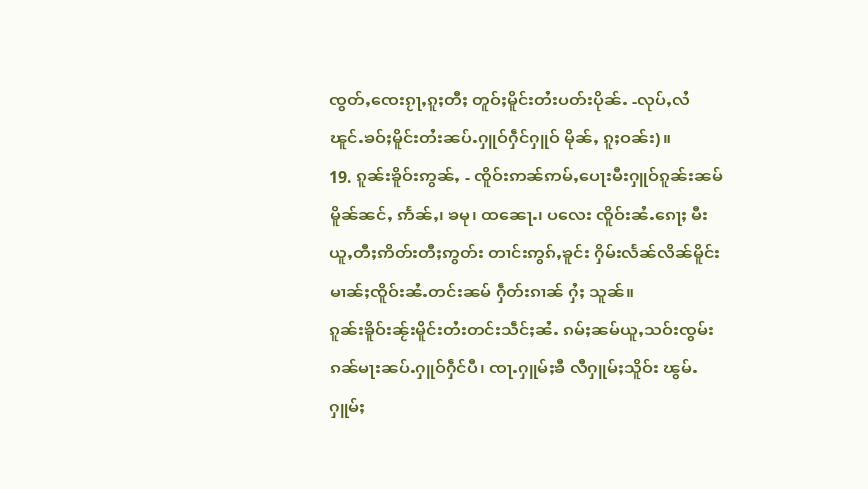ၸွတ်ႇၸေးၵႂႃႇၵူႈတီႈ တူဝ်ႈမိူင်းတႆးပတ်းပိုၼ်ႉ -လုပ်ႇလႆၽူင်ႉၶဝ်ႈမိူင်းတႆးၼပ်ႉႁူဝ်ႁဵင်ႁူဝ် မိုၼ်ႇ ၵူႈဝၼ်း)။
19. ၵူၼ်းၶိူဝ်းဢွၼ်ႇ - ၸိူဝ်းဢၼ်ဢမ်ႇပေႃးမီးႁူဝ်ၵူၼ်းၼမ် မိူၼ်ၼင်ႇ ဢႅၼ်ႇ၊ ၶမု၊ ထၼေႃႉ၊ ပလေး ၸိူဝ်းၼႆႉၵေႃႈ မီးယူႇတီႈဢိတ်းတီႈဢွတ်း တၢင်းဢွၵ်ႇၶူင်း ႁိမ်းလႅၼ်လိၼ်မိူင်းမၢၼ်ႈၸိူဝ်းၼႆႉတင်းၼမ် ႁဵတ်းၵၢၼ် ႁႆႈ သူၼ်။
ၵူၼ်းၶိူဝ်းၼႂ်းမိူင်းတႆးတင်းသဵင်ႈၼႆႉ ၵမ်ႈၼမ်ယူႇသဝ်းၸွမ်းၵၼ်မႃးၼပ်ႉႁူဝ်ႁဵင်ပီ၊ ၸႃႉႁူမ်ႈၶီ လီႁူမ်ႈသိူဝ်း ၽွမ်ႉႁူမ်ႈ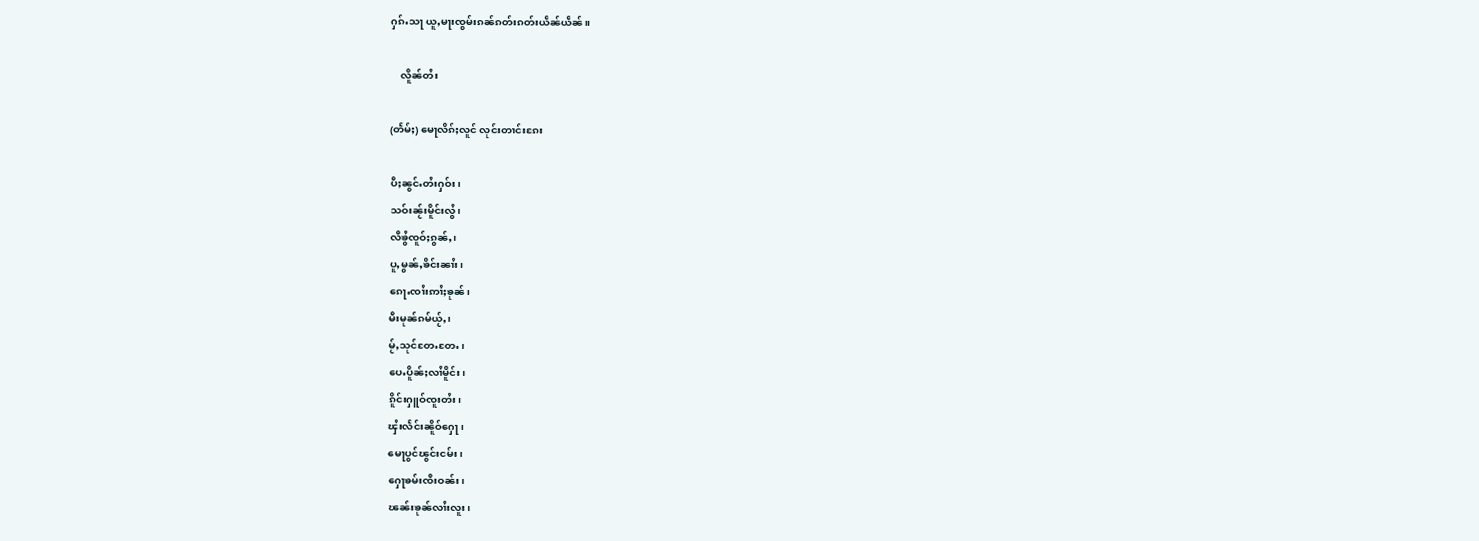ႁၵ်ႉသႃ ယူႇမႃးၸွမ်းၵၼ်ၵတ်းၵတ်းယဵၼ်ယဵၼ်။

    လိူၼ်တႆး

(တႅမ်ႈ) မေႃလိၵ်ႈလူင် လုင်းတၢင်းၵႄး

ပီႈၼွင်ႉတႆးႁဝ်း၊
သဝ်းၼႂ်းမိူင်းလွႆ၊
လီၶွႆၸူဝ်ႈၵွၼ်ႇ၊
ပူႇမွၼ်ႇၶိင်းၼၢႆး၊
ၵေႃႉၸၢႆးဢၢႆႈၶုၼ်၊
မီးမုၼ်ၵမ်ယႂ်ႇ၊
မႂ်ႇသုင်တႄႉတႄႉ၊
ပေႉပိူၼ်ႈလၢႆမိူင်း၊
ၵိူင်းႁူဝ်ၸူးတႆး၊
ၾႆးလႅင်းၼိူဝ်ႁေႃ၊
မေႃပွင်ၽွင်းငမ်း၊
ႁေႃၶမ်းၸီးဝၼ်း၊
ၽၼ်းၶုၼ်လၢႆးလူး၊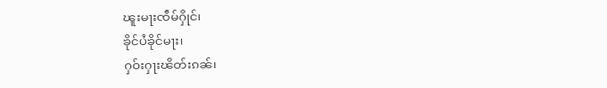ၽူးမႃးၸဵမ်ႁိုင်၊
ၶိုင်ပႆၶိုင်မႃး၊
ႁဝ်းႁႃးၽိတ်းၵၼ်၊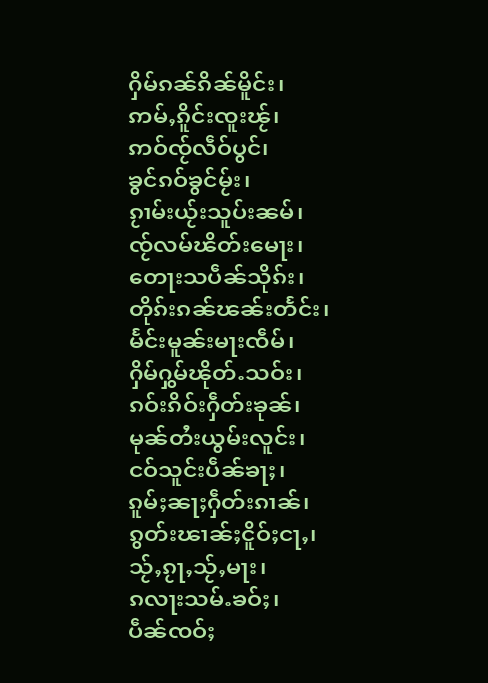ႁိမ်ၵၼ်ၵိၼ်မိူင်း၊
ဢမ်ႇၵိူင်းၸူးၽႂ်၊
ဢဝ်ၸႂ်လဵဝ်ပွင်၊
ၶွင်ၵဝ်ၶွင်မႂ်း၊
ၵႂၢမ်းယႂ်းသူပ်းၼမ်၊
ၸႂ်လမ်ၽိတ်းမေႃး၊
တေႃးသပဵၼ်သိုၵ်း၊
တိုၵ်းၵၼ်ၽၼ်းတႅင်း၊
မႅင်းမူၼ်းမႃးၸဵမ်၊
ႁိမ်ႁွမ်ၽိုတ်ႉသဝ်း၊
ၵဝ်းၵိဝ်းႁဵတ်းၶုၼ်၊
မုၼ်တႆးယွမ်းလူင်း၊
ငဝ်သူင်းပဵၼ်ၶႃႈ၊
ၵူမ်ႈၼႃႈႁဵတ်းၵၢၼ်၊
ၵွတ်းၽၢၼ်ႈငိူဝ်ႈငႃႇ၊
သႂ်ႇၵႂႃႇသႂ်ႇမႃး၊
ၵလႃးသမ်ႉၶဝ်ႈ၊
ပဵၼ်ၸဝ်ႈ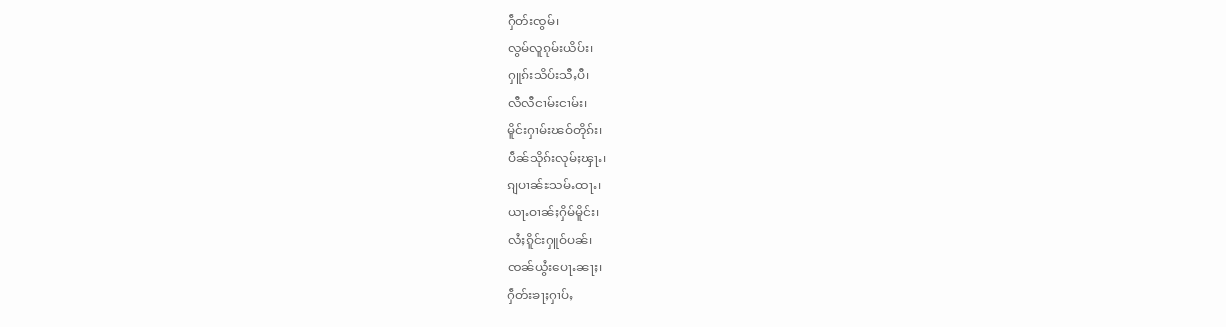ႁဵတ်းၸွမ်၊
လွမ်လူၵုမ်းယိပ်း၊
ႁူၵ်းသိပ်းသီႇပီ၊
လီလီငၢမ်းငၢမ်း၊
မိူင်းႁၢမ်းၽဝ်တိုၵ်း၊
ပဵၼ်သိုၵ်းလုမ်ႈၾႃႉ၊
ၵျပၢၼ်ႊသမ်ႉထႃႉ၊
ယႃႉဝၢၼ်ႈႁိမ်မိူင်း၊
လႆႈၵိူင်းႁူဝ်ပၼ်၊
ၸၼ်ယွႆးပေႃႉၼႃႈ၊
ႁဵတ်းၶႃႈႁၢပ်ႇ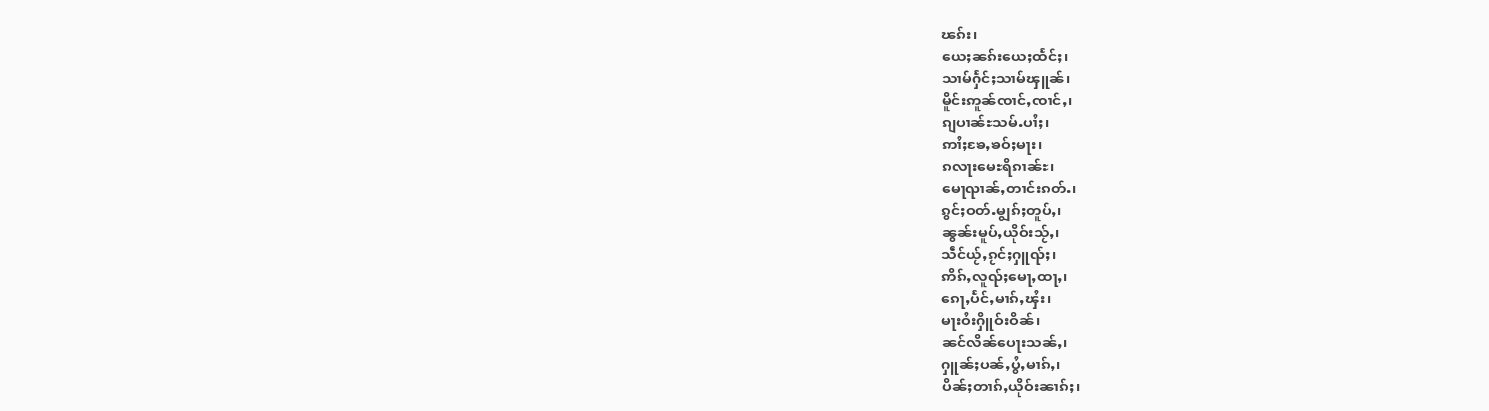ၽၵ်း၊
ယေႈၼၵ်းယေႈထႅင်ႈ၊
သၢမ်ႁႅင်ႈသၢမ်ၾူၼ်၊
မိူင်းဢူၼ်ၸၢင်ႇၸၢင်ႇ၊
ၵျပၢၼ်ႊသမ်ႉပၢႆႈ၊
ဢၢႆႈၶႄႇၶဝ်ႈမႃး၊
ၵလႃးမေႊရိၵၢၼ်ႊ၊
မေႃၺၢၼ်ႇတၢင်းၵတ်ႉ၊
ၵွင်ႈဝတ်ႉမျွၵ်ႈတူပ်ႇ၊
ၼွၼ်းမူပ်ႇယိုဝ်းသႂ်ႇ၊
သဵင်ယႂ်ႇၵႂင်ႈႁူၺ်ႈ၊
ဢိၵ်ႇလူၺ်ႈမေႃႇထႃႇ၊
ၵေႃႇပႅင်ႇမၢၵ်ႇၾႆး၊
မႃးဝႆးႁိူဝ်းဝိၼ်၊
ၼင်လိၼ်ပေႃးသၼ်ႇ၊
ႁူၼ်ႈပၼ်ႇပွႆႇမၢၵ်ႇ၊
ပိၼ်ႈတၢၵ်ႇယိုဝ်းၼၢၵ်ႈ၊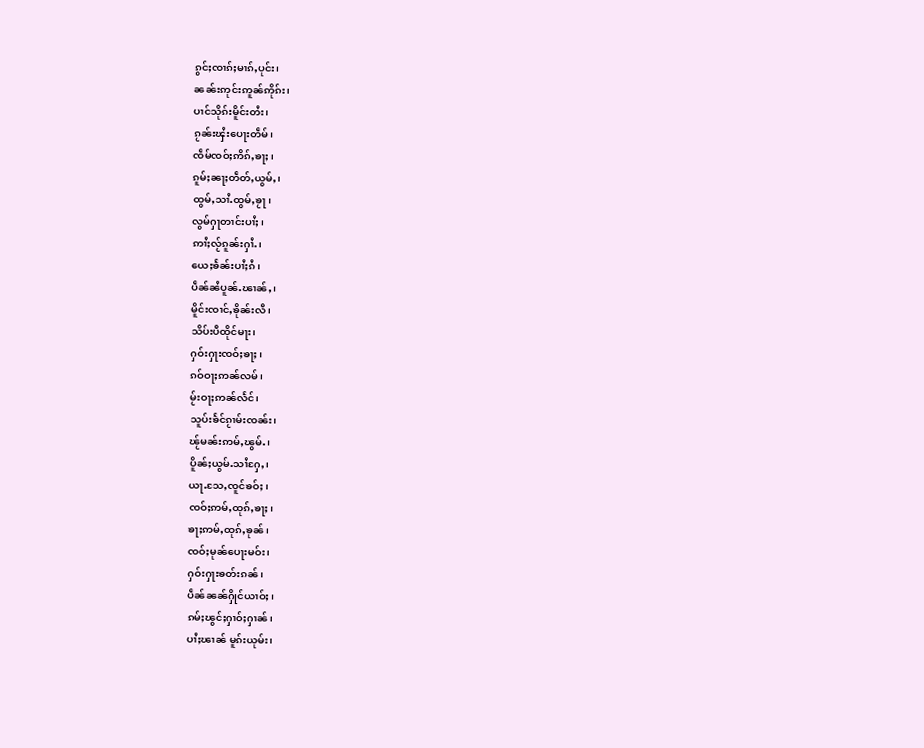ၵွင်ႈၸၢၵ်ႈမၢၵ်ႇပုင်း၊
ၼၼ်းဢုင်းဢူၼ်ဢိုၵ်း၊
ပၢင်သိုၵ်းမိူင်းတႆး၊
ၵႂၼ်းၾႆးပေႃးတဵမ်၊
ၸဵမ်ၸဝ်ႈဢိၵ်ႇၶႃႈ၊
ၵူမ်ႈၼႃႈတဵတ်ႇယွမ်ႇ၊
ထွမ်ႇသၢႆႉထွမ်ႇၶႂႃ၊
လွမ်ႁႃတၢင်းပၢႆႈ၊
ဢၢႆႈလႂ်ၵူၼ်းႁၢႆႉ၊
ယေႈၶႅၼ်းပၢႆႈၵႆ၊
ပဵၼ်ၼႆပူၼ်ႉၽၢၼ်ႇ၊
မိူင်းၸၢင်ႇၶိုၼ်းလီ၊
သိပ်းပီထိုင်မႃး၊
ႁဝ်းႁႃးၸဝ်ႈၶႃႈ၊
ၵဝ်ဝႃႈဢၼ်လမ်၊
မႂ်းဝႃႈဢၼ်လႅင်၊
သူပ်းၶႅင်ၵႂၢမ်းၸၼ်း၊
ၽႂ်မၼ်းဢမ်ႇၽွမ်ႉ၊
ပိူၼ်ႈယွမ်ႉသၢႆႁႄႇ၊
ယႃႉသႄႇၸူင်ၶဝ်ႈ၊
ၸဝ်ႈဢမ်ႇထုၵ်ႇၶႃႈ၊
ၶႃႈဢမ်ႇထုၵ်ႇၶုၼ်၊
ၸဝ်ႈမုၼ်ပေႃးမဝ်း၊
ႁဝ်းႁႃးၶတ်းၵၼ်၊
ပဵၼ်ၼၼ်ႁိုင်ယၢဝ်ႈ၊
ၵမ်ႈၽွင်ႈႁၢဝ်ႈႁၢၼ်၊
ပၢႆႈၽၢၼ် မူၵ်းယုမ်း၊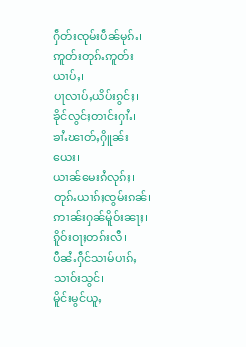ႁဵတ်းၸုမ်းပဵၼ်မုၵ်ႉ၊
ဢူတ်းတုၵ်ႉဢူတ်းယၢပ်ႇ၊
ပႃလၢပ်ႇယိပ်းၵွင်ႈ၊
ၶိုင်လွင်ႈတၢင်းႁၢႆႉ၊
ၶၢႆႉၽၢတ်ႇႁိူၼ်းယေး၊
ယၢၼ်မေးၵႆလုၵ်ႈ၊
တုၵ်ႉယၢၵ်ႈၸွမ်းၵၼ်၊
ဢၢၼ်းႁၼ်မိူဝ်းၼႃႈ၊
ၵိူဝ်းဝႃႈတၵ်းလီ၊
ပီၼႆႉႁဵင်သၢမ်ပၢၵ်ႇသၢဝ်းသွင်၊
မိူင်းမွင်ယူႇ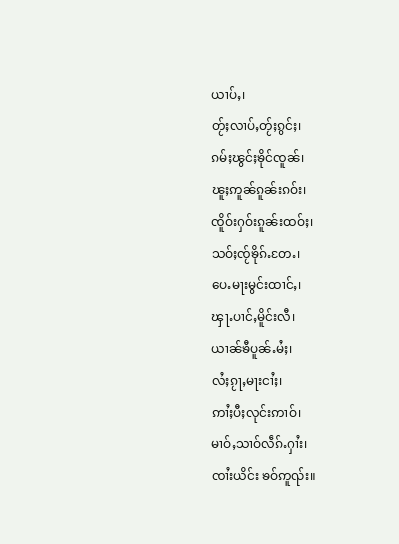ယၢပ်ႇ၊
တႂ်ႈလၢပ်ႇတႂ်ႈၵွင်ႈ၊
ၵမ်ႈၽွင်ႈၶိုင်ၸူၼ်၊
ၽူႈဢူၼ်ၵူၼ်းၵဝ်း၊
ၸိူဝ်းႁဝ်းၵူၼ်းထဝ်ႈ၊
သဝ်ႈၸႂ်ၶိုၵ်ႉတႄႉ၊
ပေႉမႃးမွင်းထၢင်ႇ၊
ၾႃႉပၢင်ႇမိူင်းလီ၊
ယၢၼ်ၶီပူၼ်ႉမႆႈ၊
လႆႈၵႂႃႇမႃးငၢႆႈ၊
ဢၢႆႈပီႈလုင်းဢၢဝ်၊
မၢဝ်ႇသၢဝ်လဵၵ်ႉႁၢႆး၊
ၸၢႆးယိင်း ၶဝ်ဢူၺ်း။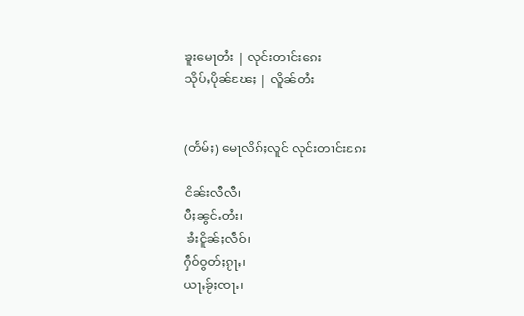ၶူးမေႃတႆး | လုင်းတၢင်းၵေး
သိုပ်ႇပိုၼ်ၽႄႈ | လိူၼ်တႆး


(တႅမ်ႈ) မေႃလိၵ်ႈလူင် လုင်းတၢင်းၵႄး

ငိၼ်းလီလီ၊
ပီႈၼွင်ႉတႆး၊
 ၶႆးငိူၼ်ႈလဵဝ်၊
ႁဵဝ်ဝွတ်ႈၵႂႃႇ၊
ယႃႇၶႂ်ႈၸႃႉ၊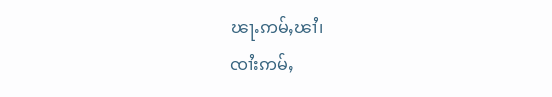ၽႃႉဢမ်ႇၽၢႆ၊
ၸၢႆးဢမ်ႇ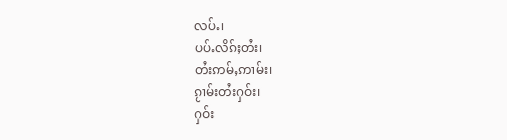လပ်ႉ၊
ပပ်ႉလိၵ်ႈတႆး၊
တႆးဢမ်ႇဢၢမ်း၊
ၵႂၢမ်းတႆးႁဝ်း၊
ႁဝ်း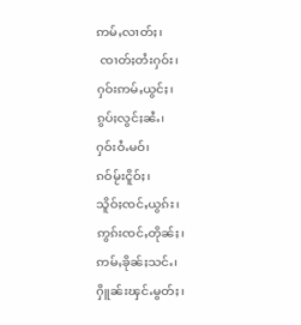ဢမ်ႇလၢတ်ႈ၊
 ၸၢတ်ႈတႆးႁဝ်း၊
ႁဝ်းဢမ်ႇယွင်ႈ၊
ၵွပ်ႈလွင်ႈၼႆႉ၊
ႁဝ်းဝႆႉမဝ်၊
ၵဝ်မႂ်းငိူဝ်ႈ၊
သိူဝ်ႈၸင်ႇယွၵ်း၊
ဢွၵ်းၸင်ႇတိုၼ်ႈ၊
ဢမ်ႇၶိုၼ်ႈသင်ႉ၊
ႁိူၼ်းၾင်ႉမွတ်ႈ၊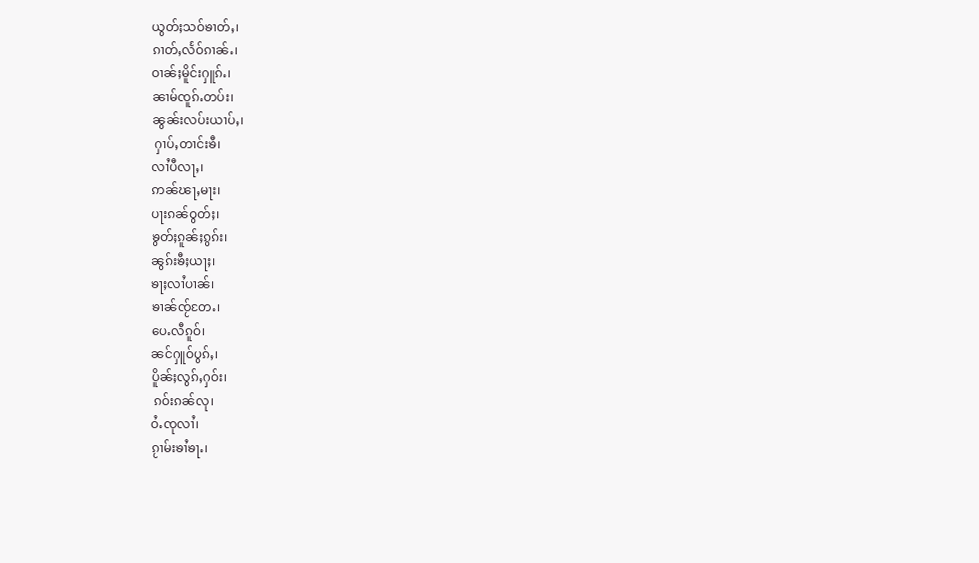ယွတ်ႈသဝ်ၶၢတ်ႇ၊
ၵၢတ်ႇလႅဝ်ၵၢၼ်ႉ၊
ဝၢၼ်ႈမိူင်းႁူၵ်ႉ၊
ၼၢမ်ၸူၵ်ႉတပ်း၊
ၼွၼ်းလပ်းယၢပ်ႇ၊
 ႁၢပ်ႇတၢင်းၶီ၊
လၢႆပီလႃႇ၊
ဢၼ်ၽႃႇမႃး၊
ပႃးၵၼ်ဝွတ်ႈ၊
ၶွတ်ႈၵူၼ်ႈၵွၵ်း၊
ၼွၵ်းၶီႈယႃႈ၊
ၶႃႈလၢႆပၢၼ်၊
ၶၢၼ်ၸႂ်တႄႉ၊
ပေႉလီၵူဝ်၊
ၼင်ႁူဝ်ပွၵ်ႇ၊
ပိူၼ်ႈလွၵ်ႇႁဝ်း၊
 ၵဝ်းၵၼ်လု၊
ဝႆႉၸုလၢႆ၊
ၵႂၢမ်းၶၢႆၶႃႉ၊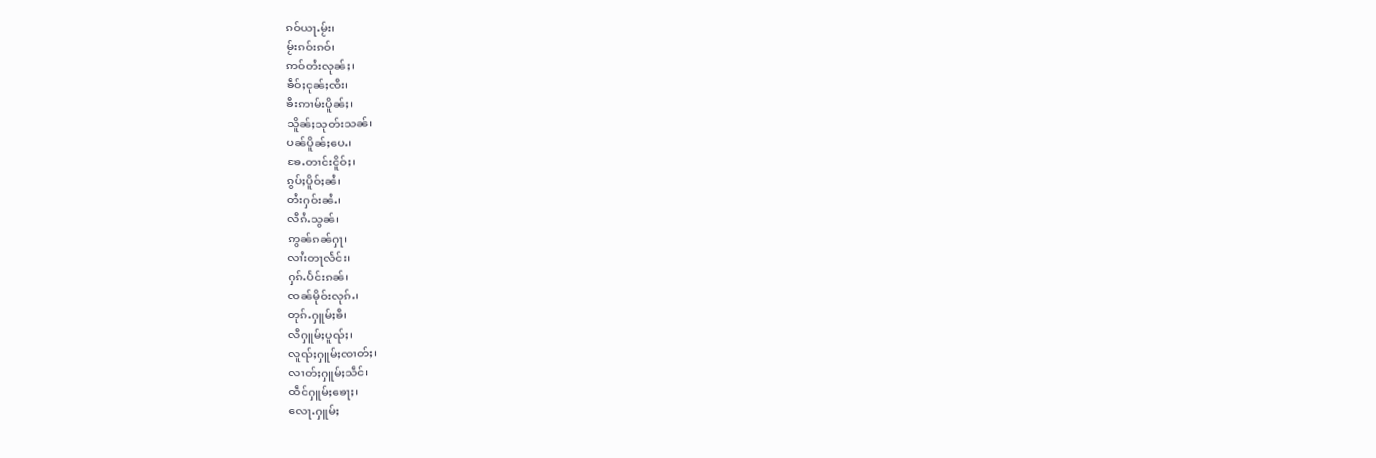ၵဝ်ယႃႉမႂ်း၊
မႂ်းၵဝ်းၵဝ်၊
ဢဝ်တႆးလုၼ်ႈ၊
ၶဵဝ်ႈငုၼ်ႈၸီး၊
ၶီးဢၢမ်းပိူၼ်ႈ၊
သိူၼ်ႈသုတ်းသၼ်၊
ပၼ်ပိူၼ်ႈပေႉ၊
ၶႄႉတၢင်းငိူဝ်ႈ၊
ၵွပ်ႈပိူဝ်ႈၼႆ၊
တႆးႁဝ်းၼႆႉ၊
လီၵႆႉသွၼ်၊
ဢွၼ်ၵၼ်ႁႃ၊
လၢႆးတႃလႅင်း၊
ႁၵ်ႉပႅင်းၵၼ်၊
ၸၼ်မိုဝ်းလုၵ်ႉ၊
တုၵ်ႉႁူမ်ႈၶီ၊
လီႁူမ်ႈပူၺ်ႈ၊
လူၺ်ႈႁူမ်ႈၸၢတ်ႈ၊
လၢတ်ႈႁူမ်ႈသဵင်၊
ထဵင်ႁူမ်ႈၶေႃႈ၊
လေႃႉႁူမ်ႈ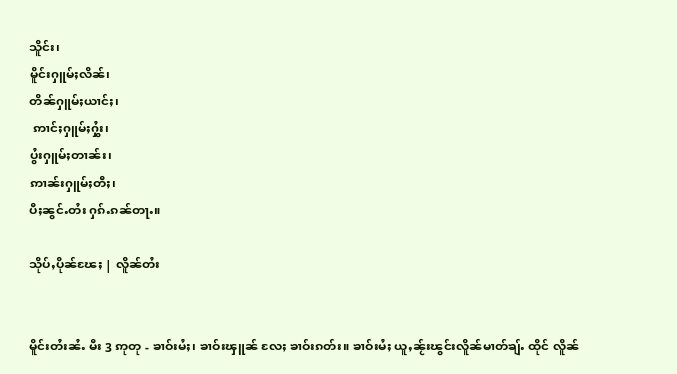သိူင်း၊
မိူင်းႁူမ်ႈလိၼ်၊
တိၼ်ႁူမ်ႈယၢင်ႈ၊
 ဢၢင်ႈႁူမ်ႈႁွႆး၊
ပွႆးႁူမ်ႈတၢၼ်း၊
ဢၢၼ်းႁူမ်ႈတီႈ၊
ပီႈၼွင်ႉတႆး ႁၵ်ႉၵၼ်တႃႉ။

သိုပ်ႇပိုၼ်ၽႄႈ | လိူၼ်တႆး


မိူင်းတႆးၼႆႉ မီး 3 ဢုတု - ၶၢဝ်းမႆႈ၊ ၶၢဝ်းၾူၼ် လႄႈ ၶၢဝ်းၵတ်း။ ၶၢဝ်းမႆႈ ယူႇၼႂ်းၽွင်းလိူၼ်မၢတ်ၶျ်ႉ ထိုင် လိူၼ်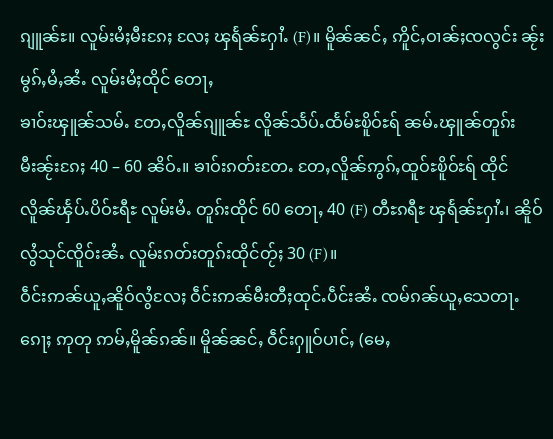ၵျူၼ်ႊ။ လူမ်းမႆႈမီးၵႄႈ လႄႈ ၾရႅၼ်ႊႁၢႆႉ (F)။ မိူၼ်ၼင်ႇ ဢိူင်ႇဝၢၼ်ႈၸလွင်း ၼႂ်းမွၵ်ႇမႆႇၼႆႉ လူမ်းမႆႈထိုင် တေႃႇ
ၶၢဝ်းၾူၼ်သမ်ႉ တႄႇလိူၼ်ၵျူၼ်ႊ လိူၼ်သႅပ်ႉထႅမ်ႊၿိူဝ်ႊရ် ၼမ်ႉၾူၼ်တူၵ်း မီးၼႂ်းၵႄႈ 40 – 60 ၼိဝ်ႉ။ ၶၢဝ်းၵတ်းတႄႉ တႄႇလိူၼ်ဢွၵ်ႇထူဝ်ႊၿိူဝ်ႊရ် ထိုင် လိူၼ်ၾႅပ်ႉပိဝ်ႊရီႊ လူမ်းမႆႉ တူၵ်းထိုင် 60 တေႃႇ 40 (F) တီႊၵရီႊ ၾရႅၼ်ႊႁၢႆႉ၊ ၼိူဝ်လွႆသုင်ၸိူဝ်းၼႆႉ လူမ်းၵတ်းတူၵ်းထိုင်တႂ်ႈ 30 (F)။
ဝဵင်းဢၼ်ယူႇၼိူဝ်လွႆလႄႈ ဝဵင်းဢၼ်မီးတီႈထုင်ႉပဵင်းၼႆႉ ၸမ်ၵၼ်ယူႇသေတႃႉၵေႃႈ ဢုတု ဢမ်ႇမိူၼ်ၵၼ်။ မိူၼ်ၼင်ႇ ဝဵင်းႁူဝ်ပၢင်ႇ (မေႇ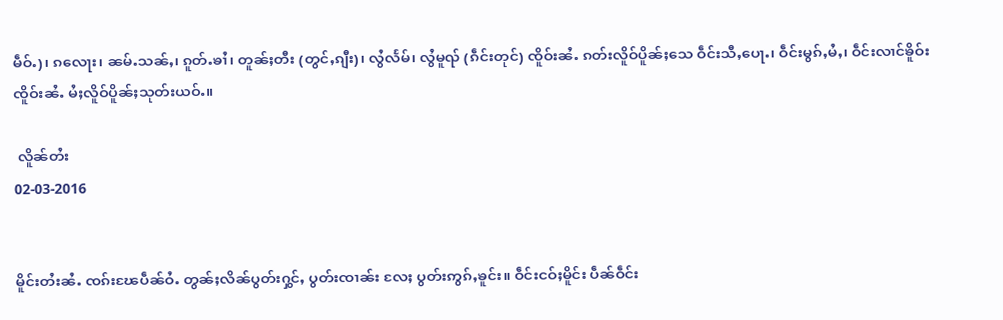မဵဝ်ႉ)၊ ၵလေႃး၊ ၼမ်ႉသၼ်ႇ၊ ၵူတ်ႉၶၢႆ၊ တူၼ်ႈတီး (တွင်ႇၵျီး)၊ လွႆလႅမ်၊ လွႆမူၺ် (ၵဵင်းတုင်) ၸိူဝ်းၼႆႉ ၵတ်းလိူဝ်ပိူၼ်ႈသေ ဝဵင်းသီႇပေႃႉ၊ ဝဵင်းမွၵ်ႇမႆႇ၊ ဝဵင်းလၢင်ၶိူဝ်း ၸိူဝ်းၼႆႉ မႆႈလိူဝ်ပိူၼ်ႈသုတ်းယဝ်ႉ။

 လိူၼ်တႆး
02-03-2016


မိူင်းတႆးၼႆႉ ၸၵ်းၽႄပဵၼ်ဝႆႉ တွၼ်ႈလိၼ်ပွတ်းႁွင်ႇ ပွတ်းၸၢၼ်း လႄႈ ပွတ်းဢွၵ်ႇၶူင်း။ ဝဵင်းငဝ်ႈမိူင်း ပဵၼ်ဝဵင်း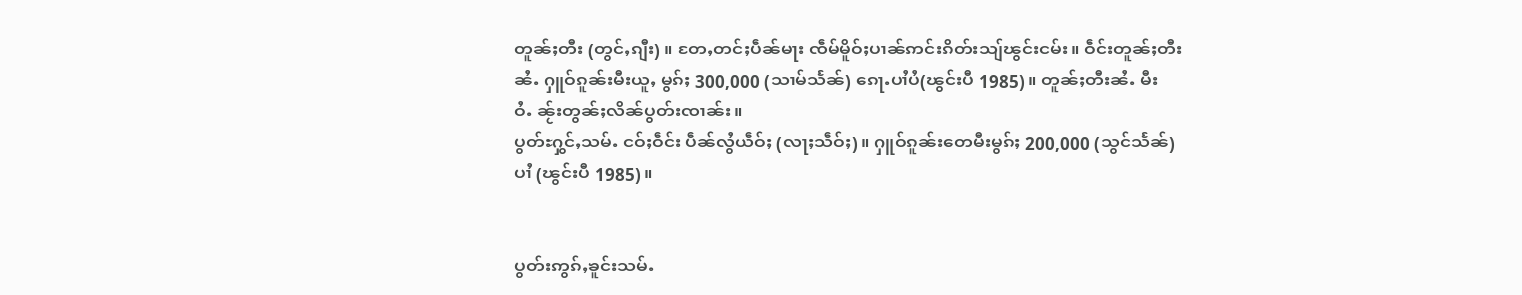တူၼ်ႈတီး (တွင်ႇၵျီး) ။ တႄႇတင်ႈပဵၼ်မႃး ၸဵမ်မိူဝ်ႈပၢၼ်ဢင်းၵိတ်းသျ်ၽွင်းငမ်း။ ဝဵင်းတူၼ်ႈတီးၼႆႉ ႁူဝ်ၵူၼ်းမီးယူႇ မွၵ်ႈ 300,000 (သၢမ်သႅၼ်) ၵေႃႉပၢႆပႆ(ၽွင်းပီ 1985)။ တူၼ်ႈတီးၼႆႉ မီးဝႆႉ ၼႂ်းတွၼ်ႈလိၼ်ပွတ်းၸၢၼ်း။
ပွတ်ႊႁွင်ႇသမ်ႉ ငဝ်ႈဝဵင်း ပဵၼ်လွႆယဵဝ်ႈ (လႃႈသဵဝ်ႈ)။ ႁူဝ်ၵူၼ်းတေမီးမွၵ်ႈ 200,000 (သွင်သႅၼ်) ပၢႆ (ၽွင်းပီ 1985)။


ပွတ်းဢွၵ်ႇၶူင်းသမ်ႉ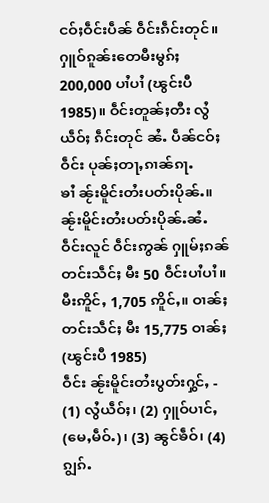ငဝ်ႈဝဵင်းပဵၼ် ဝဵင်းၵဵင်းတုင်။ ႁူဝ်ၵူၼ်းတေမီးမွၵ်ႈ 200,000 ပၢႆပၢႆ (ၽွင်းပီ 1985)။ ဝဵင်းတူၼ်ႈတီး လွႆယဵဝ်ႈ ၵဵင်းတုင် ၼႆႉ ပဵၼ်ငဝ်ႈဝဵင်း ပုၼ်ႈတႃႇၵၢၼ်ၵႃႉၶၢႆ ၼႂ်းမိူင်းတႆးပတ်းပိုၼ်ႉ။
ၼႂ်းမိူင်းတႆးပတ်းပိုၼ်ႉၼႆႉ ဝဵင်းလူင် ဝဵင်းဢွၼ် ႁူမ်ႈၵၼ်တင်းသဵင်ႈ မီး 50 ဝဵင်းပၢႆပၢႆ။ မီးဢိူင်ႇ 1,705 ဢိူင်ႇ။ ဝၢၼ်ႈတင်းသဵင်ႈ မီး 15,775 ဝၢၼ်ႈ (ၽွင်းပီ 1985)
ဝဵင်း ၼႂ်းမိူင်းတႆးပွတ်းႁွင်ႇ - (1) လွႆယဵဝ်ႈ၊ (2) ႁူဝ်ပၢင်ႇ (မေႇမဵဝ်ႉ)၊ (3) ၼွင်ၶဵဝ်၊ (4) ၵျွၵ်ႉ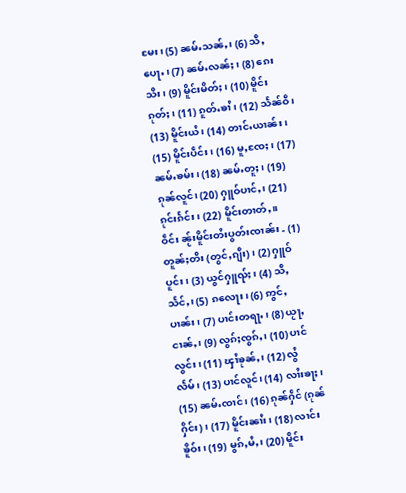မႄး၊ (5) ၼမ်ႉသၼ်ႇ၊ (6) သီႇပေႃႉ၊ (7) ၼမ်ႉလၼ်ႈ၊ (8) ၵေးသီး၊ (9) မိူင်းမိတ်ႈ၊ (10) မိူင်းၵုတ်ႈ၊ (11) ၵူတ်ႉၶၢႆ၊ (12) သႅၼ်ဝီ၊ (13) မိူင်းယႆ၊ (14) တၢင်ႉယၢၼ်း၊ (15) မိူင်းပဵင်း၊ (16) မူႇၸႄႈ၊ (17) ၼမ်ႉၶမ်း၊ (18) ၼမ်ႉတူႈ၊ (19) ၵုၼ်လူင်၊ (20) ႁူဝ်ပၢင်ႇ၊ (21) ၵုင်းၵႅင်း၊ (22) မိူင်းတၢတ်ႇ။
ဝဵင်း ၼႂ်းမိူင်းတႆးပွတ်းၸၢၼ်း - (1) တူၼ်ႈတီး (တွင်ႇၵျီး)၊ (2) ႁူဝ်ပူင်း၊ (3) ယွင်ႁူၺ်ႈ၊ (4) သီႇသႅင်ႇ၊ (5) ၵလေႃး၊ (6) ဢွင်ႇပၢၼ်း၊ (7) ပၢင်းတရႃႉ၊ (8) ယႂႃႇငၢၼ်ႇ၊ (9) လွၵ်ႈၸွၵ်ႇ၊ (10) ပၢင်လွင်း၊ (11) ၾၢႆၶုၼ်ႇ၊ (12) လွႆလႅမ်၊ (13) ပၢင်လူင်၊ (14) လၢႆးၶႃႈ၊ (15) ၼမ်ႉၸၢင်၊ (16) ၵုၼ်ႁဵင် (ၵုၼ်ႁိင်း)၊ (17) မိူင်းၼၢႆး၊ (18) လၢင်းၶိူဝ်း၊ (19) မွၵ်ႇမႆႇ၊ (20) မိူင်း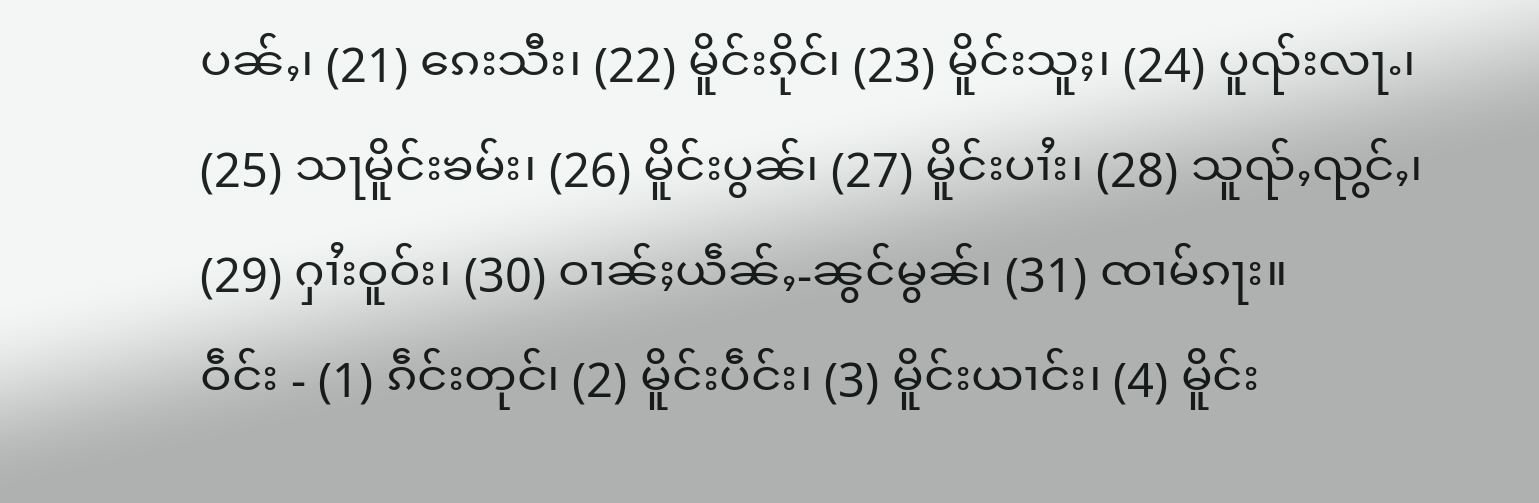ပၼ်ႇ၊ (21) ၵေးသီး၊ (22) မိူင်းၵိုင်၊ (23) မိူင်းသူႈ၊ (24) ပူၺ်းလႃႉ၊ (25) သႃမိူင်းၶမ်း၊ (26) မိူင်းပွၼ်၊ (27) မိူင်းပၢႆး၊ (28) သူၺ်ႇၺွင်ႇ၊ (29) ႁၢႆးဝူဝ်း၊ (30) ဝၢၼ်ႈယဵၼ်ႇ-ၼွင်မွၼ်၊ (31) ၸၢမ်ၵႃး။
ဝဵင်း - (1) ၵဵင်းတုင်၊ (2) မိူင်းပဵင်း၊ (3) မိူင်းယၢင်း၊ (4) မိူင်း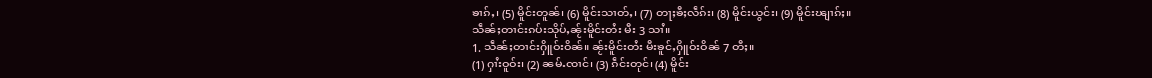ၶၢၵ်ႇ၊ (5) မိူင်းတူၼ်၊ (6) မိူင်းသၢတ်ႇ၊ (7) တႃႈၶီႈလဵၵ်း၊ (8) မိူင်းယွင်း၊ (9) မိူင်းၽျၢၵ်ႈ။
သဵၼ်ႈတၢင်းၵပ်းသိုပ်ႇၼႂ်းမိူင်းတႆး မီး 3 သၢႆ။
1. သဵၼ်ႈတၢင်းႁိူဝ်းဝိၼ်။ ၼႂ်းမိူင်းတႆး မီးၶူင်ႇႁိူဝ်းဝိၼ် 7 တီႈ။
(1) ႁၢႆးဝူဝ်း၊ (2) ၼမ်ႉၸၢင်၊ (3) ၵဵင်းတုင်၊ (4) မိူင်း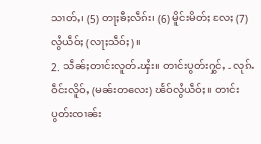သၢတ်ႇ၊ (5) တႃႈၶီႈလဵၵ်း၊ (6) မိူင်းမိတ်ႈ လႄႈ (7) လွႆယဵဝ်ႈ (လႃႈသဵဝ်ႈ)။
2. သဵၼ်ႈတၢင်းလူတ်ႉၾႆး။ တၢင်းပွတ်းႁွင်ႇ - လုၵ်ႉဝဵင်းလိူဝ်ႇ (မၼ်းတလေး) ၽႅဝ်လွႆယဵဝ်ႈ။ တၢင်းပွတ်းၸၢၼ်း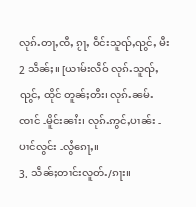လုၵ်ႉတႃႇၸီႇ ၵႂႃႇ ဝဵင်းသူၺ်ႇၺွင်ႇ မီး 2 သဵၼ်ႈ။ [ယၢမ်းလဵဝ် လုၵ်ႉသူၺ်ႇၺွင်ႇ ထိုင် တူၼ်ႈတီး၊ လုၵ်ႉၼမ်ႉၸၢင် -မိူင်းၼၢႆး၊ လုၵ်ႉဢွင်ႇပၢၼ်း - ပၢင်လွင်း -လွႆၵေႃႇ။
3. သဵၼ်ႈတၢင်းလူတ်ႉ/ၵႃး။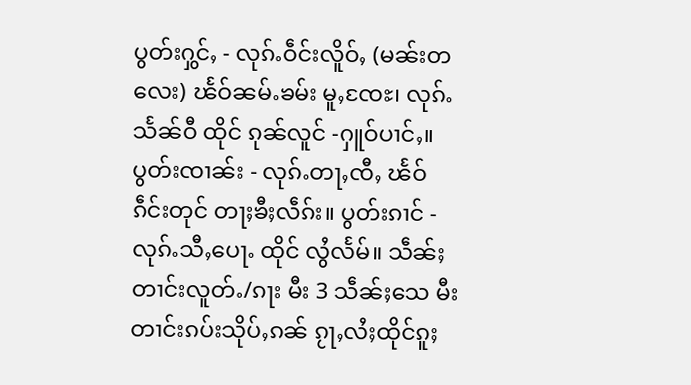ပွတ်းႁွင်ႇ - လုၵ်ႉဝဵင်းလိူဝ်ႇ (မၼ်းတလေး) ၽႅဝ်ၼမ်ႉၶမ်း မူႇၸႄႊ၊ လုၵ်ႉသႅၼ်ဝီ ထိုင် ၵုၼ်လူင် -ႁူဝ်ပၢင်ႇ။ ပွတ်းၸၢၼ်း - လုၵ်ႉတႃႇၸီႇ ၽႅဝ် ၵဵင်းတုင် တႃႈၶီႈလဵၵ်း။ ပွတ်းၵၢင် - လုၵ်ႉသီႇပေႃႉ ထိုင် လွႆလႅမ်။ သဵၼ်ႈတၢင်းလူတ်ႉ/ၵႃး မီး 3 သဵၼ်ႈသေ မီးတၢင်းၵပ်းသိုပ်ႇၵၼ် ၵႂႃႇလႆႈထိုင်ၵူႈ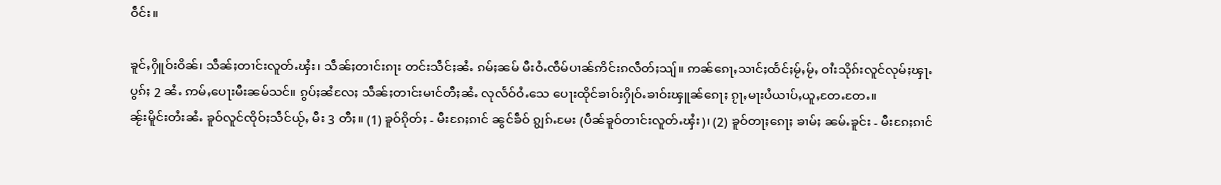ဝဵင်း။

ၶူင်ႇႁိူဝ်းဝိၼ်၊ သဵၼ်ႈတၢင်းလူတ်ႉၾႆး၊ သဵၼ်ႈတၢင်းၵႃး တင်းသဵင်ႈၼႆႉ ၵမ်ႈၼမ် မီးဝႆႉၸဵမ်ပၢၼ်ဢိင်းၵလဵတ်ႈသျ်။ ဢၼ်ၵေႃႇသၢင်ႈထႅင်ႈမႂ်ႇမႂ်ႇ ဝၢႆးသိုၵ်းလူင်လုမ်ႈၾႃႉပွၵ်ႈ 2 ၼႆႉ ဢမ်ႇပေႃးမီးၼမ်သင်။ ၵွပ်ႈၼႆလႄႈ သဵၼ်ႈတၢင်းမၢင်တီႈၼႆႉ လုလႅဝ်ဝႆႉသေ ပေႃးထိုင်ၶၢဝ်းႁိုဝ်ႉၶၢဝ်းၾူၼ်ၵေႃႈ ၵႂႃႇမႃးပႆယၢပ်ႇယူႇတႄႉတႄႉ။
ၼႂ်းမိူင်းတႆးၼႆႉ ၶူဝ်လူင်ၸိုဝ်ႈသဵင်ယႂ်ႇ မီး 3 တီႈ။ (1) ၶူဝ်ၵိုတ်ႈ - မီးၵႄႈၵၢင် ၼွင်ၶဵဝ် ၵျွၵ်ႉမႄး (ပဵၼ်ၶူဝ်တၢင်းလူတ်ႉၾႆး)၊ (2) ၶူဝ်တႃႈၵေႃႈ ၶၢမ်ႈ ၼမ်ႉၶူင်း - မီးၵႄႈၵၢင်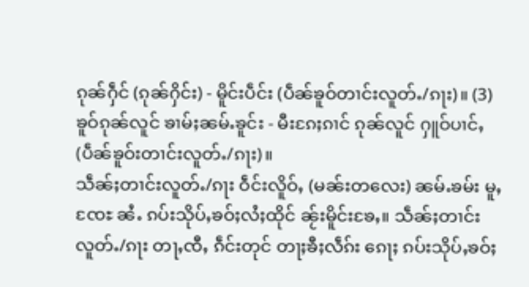ၵုၼ်ႁဵင် (ၵုၼ်ႁိင်း) - မိူင်းပဵင်း (ပဵၼ်ၶူဝ်တၢင်းလူတ်ႉ/ၵႃး)။ (3) ၶူဝ်ၵုၼ်လူင် ၶၢမ်ႈၼမ်ႉၶူင်း - မီးၵႄႈၵၢင် ၵုၼ်လူင် ႁူဝ်ပၢင်ႇ (ပဵၼ်ၶူဝ်းတၢင်းလူတ်ႉ/ၵႃး)။
သဵၼ်ႈတၢင်းလူတ်ႉ/ၵႃး ဝဵင်းလိူဝ်ႇ (မၼ်းတလေး) ၼမ်ႉၶမ်း မူႇၸႄႊ ၼႆႉ ၵပ်းသိုပ်ႇၶဝ်ႈလႆႈထိုင် ၼႂ်းမိူင်းၶႄႇ။ သဵၼ်ႈတၢင်းလူတ်ႉ/ၵႃး တႃႇၸီႇ ၵဵင်းတုင် တႃႈၶီႈလဵၵ်း ၵေႃႈ ၵပ်းသိုပ်ႇၶဝ်ႈ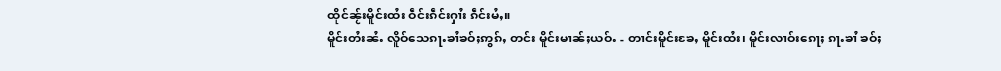ထိုင်ၼႂ်းမိူင်းထႆး ဝဵင်းၵဵင်းႁၢႆး ၵဵင်းမႆႇ။
မိူင်းတႆးၼႆႉ လိူဝ်သေၵႃႉၶၢႆၶဝ်ႈဢွၵ်ႇ တင်း မိူင်းမၢၼ်ႈယဝ်ႉ - တၢင်းမိူင်းၶႄႇ မိူင်းထႆး၊ မိူင်းလၢဝ်းၵေႃႈ ၵႃႉၶၢႆ ၶဝ်ႈ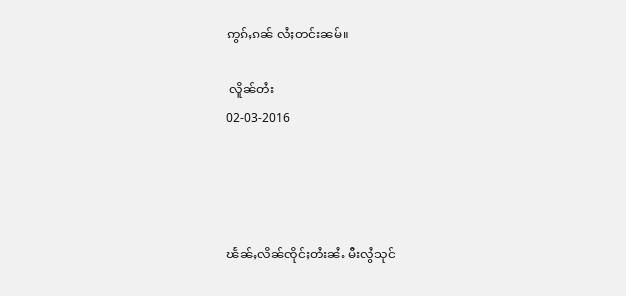ဢွၵ်ႇၵၼ် လႆႈတင်းၼမ်။

 လိူၼ်တႆး
02-03-2016




ၽႅၼ်ႇလိၼ်ၸိုင်ႈတႆးၼႆႉ မီးလွႆသုင်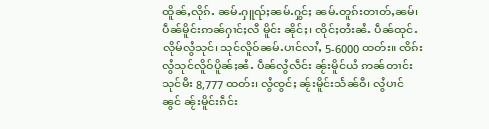ထိူၼ်ႇလိုၵ်ႉ ၼမ်ႉႁူၺ်ႈၼမ်ႉႁွင်ႈ ၼမ်ႉတူၵ်းတၢတ်ႇၼမ်၊ ပဵၼ်မိူင်းဢၼ်ႁၢင်ႈလီ မိူင်း ၼိုင်ႈ၊ ၸိုင်ႈတႆးၼႆႉ ပဵၼ်ထုင်ႉလိုမ်လွႆသုင်၊ သုင်လိူဝ်ၼမ်ႉပၢင်လၢႆႇ 5-6000 ထတ်း။ ၸိၵ်းလွႆသုင်လိူဝ်ပိူၼ်ႈၼႆႉ ပဵၼ်လွႆလဵင်း ၼႂ်းမိူင်ယႆ ဢၼ်တၢင်းသုင်မီး 8,777 ထတ်း၊ လွႆၸွင်ႈ ၼႂ်းမိူင်းသႅၼ်ဝီ၊ လွႆပၢင်ၼွင် ၼႂ်းမိူင်းၵဵင်း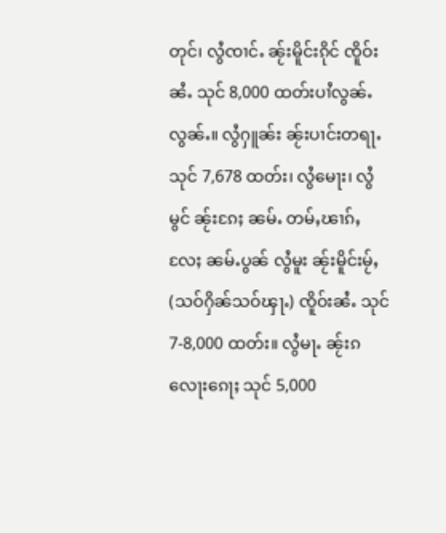တုင်၊ လွႆၸၢင်ႉ ၼႂ်းမိူင်းၵိုင် ၸိူဝ်းၼႆႉ သုင် 8,000 ထတ်းပၢႆလွၼ်ႉလွၼ်ႉ။ လွႆႁူၼ်း ၼႂ်းပၢင်းတရႃႉ သုင် 7,678 ထတ်း၊ လွႆမေႃး၊ လွႆမွင် ၼႂ်းၵႄႈ ၼမ်ႉ တမ်ႇၽၢၵ်ႇ လႄႈ ၼမ်ႉပွၼ် လွႆမူး ၼႂ်းမိူင်းမႂ်ႇ (သဝ်ႁိၼ်သဝ်ၾႃႉ) ၸိူဝ်းၼႆႉ သုင် 7-8,000 ထတ်း။ လွႆမႃႉ ၼႂ်းၵလေႃးၵေႃႈ သုင် 5,000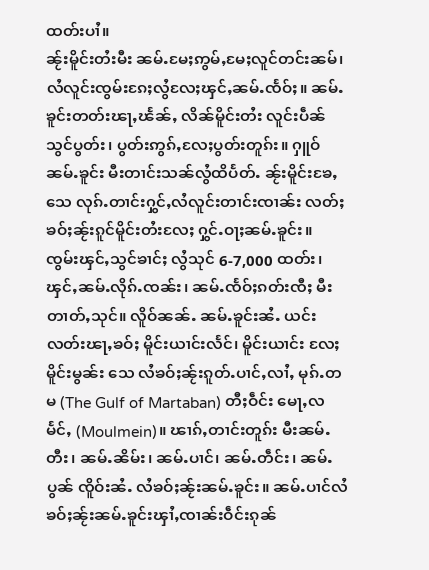ထတ်းပၢႆ။
ၼႂ်းမိူင်းတႆးမီး ၼမ်ႉမႄႈဢွမ်ႇမႄႈလူင်တင်းၼမ်၊ လႆလူင်းၸွမ်းၵႄႈလွႆလႄႈၾင်ႇၼမ်ႉၸႅဝ်ႈ။ ၼမ်ႉၶူင်းတတ်းၽႃႇၽႅၼ်ႇ လိၼ်မိူင်းတႆး လူင်းပဵၼ်သွင်ပွတ်း၊ ပွတ်းဢွၵ်ႇလႄႈပွတ်းတူၵ်း။ ႁူဝ်ၼမ်ႉၶူင်း မီးတၢင်းသၼ်လွႆထိပႅတ်ႉ ၼႂ်းမိူင်းၶႄႇသေ လုၵ်ႉတၢင်းႁွင်ႇလႆလူင်းတၢင်းၸၢၼ်း လတ်ႈၶဝ်ႈၼႂ်းၵူင်မိူင်းတႆးလႄႈ ႁွင်ႉဝႃႈၼမ်ႉၶူင်း။ ၸွမ်းၾင်ႇသွင်ၶၢင်ႈ လွႆသုင် 6-7,000 ထတ်း၊ ၾင်ႇၼမ်ႉလိုၵ်ႉၸၼ်း၊ ၼမ်ႉၸႅဝ်ႈၵတ်းၸီႈ မီးတၢတ်ႇသုင်။ လိူဝ်ၼၼ်ႉ ၼမ်ႉၶူင်းၼႆႉ ယင်းလတ်းၽႃႇၶဝ်ႈ မိူင်းယၢင်းလႅင်၊ မိူင်းယၢင်း လႄႈ မိူင်းမွၼ်း သေ လႆၶဝ်ႈၼႂ်းၵူတ်ႉပၢင်ႇလၢႆႇ မုၵ်ႉတမ (The Gulf of Martaban) တီႈဝဵင်း မေႃႇလမႅင်ႇ (Moulmein)။ ၽၢၵ်ႇတၢင်းတူၵ်း မီးၼမ်ႉတီး၊ ၼမ်ႉၼိမ်း၊ ၼမ်ႉပၢင်၊ ၼမ်ႉတဵင်း၊ ၼမ်ႉပွၼ် ၸိူဝ်းၼႆႉ လႆၶဝ်ႈၼႂ်းၼမ်ႉၶူင်း။ ၼမ်ႉပၢင်လႆၶဝ်ႈၼႂ်းၼမ်ႉၶူင်းၾၢႆႇၸၢၼ်းဝဵင်းၵုၼ်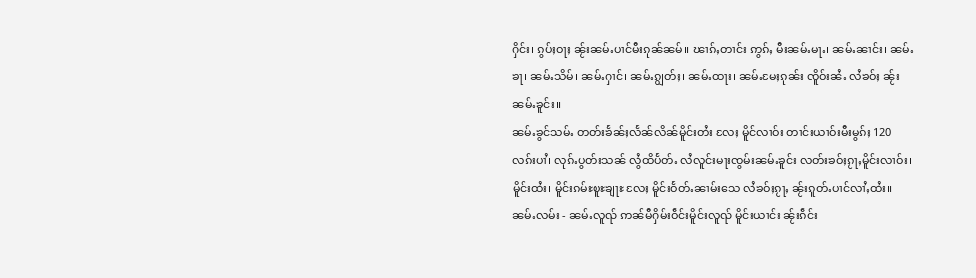ႁိင်း၊ ၵွပ်ႈဝႃႈ ၼႂ်းၼမ်ႉပၢင်မီးၵုၼ်ၼမ်။ ၽၢၵ်ႇတၢင်း ဢွၵ်ႇ မီးၼမ်ႉမႃႉ၊ ၼမ်ႉၼၢင်း၊ ၼမ်ႉၶႃ၊ ၼမ်ႉသိမ်၊ ၼမ်ႉႁၢင်၊ ၼမ်ႉၵျွတ်ႈ၊ ၼမ်ႉထႃး၊ ၼမ်ႉမႄႈၵုၼ်း ၸိူဝ်းၼႆႉ လႆၶဝ်ႈ ၼႂ်းၼမ်ႉၶူင်း။
ၼမ်ႉၶွင်သမ်ႉ တတ်းၶႅၼ်ႈလႅၼ်လိၼ်မိူင်းတႆး လႄႈ မိူင်လၢဝ်း တၢင်းယၢဝ်းမီးမွၵ်ႈ 120 လၵ်းပၢႆ၊ လုၵ်ႉပွတ်းသၼ် လွႆထိပႅတ်ႉ လႆလူင်းမႃးၸွမ်းၼမ်ႉၶူင်း လတ်းၶဝ်ႈၵႂႃႇမိူင်းလၢဝ်း၊ မိူင်းထႆး၊ မိူင်းၵမ်ႊၿူႊၶျႃႊ လႄႈ မိူင်းဝႅတ်ႉၼၢမ်းသေ လႆၶဝ်ႈၵႂႃႇ ၼႂ်းၵူတ်ႉပၢင်လၢႆႇထႆး။ ၼမ်ႉလမ်း - ၼမ်ႉလူၺ် ဢၼ်မီႁိမ်းဝဵင်းမိူင်းလူၺ် မိူင်းယၢင်း ၼႂ်းၵဵင်း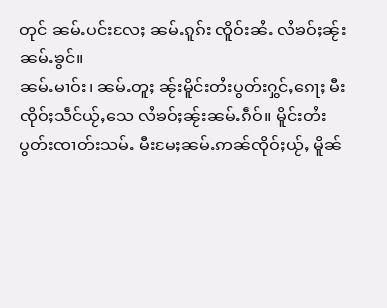တုင် ၼမ်ႉပင်းလႄႈ ၼမ်ႉၵူၵ်း ၸိူဝ်းၼႆႉ လႆၶဝ်ႈၼႂ်းၼမ်ႉၶွင်။
ၼမ်ႉမၢဝ်း၊ ၼမ်ႉတူႈ ၼႂ်းမိူင်းတႆးပွတ်းႁွင်ႇၵေႃႈ မီးၸိုဝ်ႈသဵင်ယႂ်ႇသေ လႆၶဝ်ႈၼႂ်းၼမ်ႉၵဵဝ်။ မိူင်းတႆးပွတ်းၸၢတ်းသမ်ႉ မီးမႄႈၼမ်ႉဢၼ်ၸိုဝ်ႈယႂ်ႇ မိူၼ်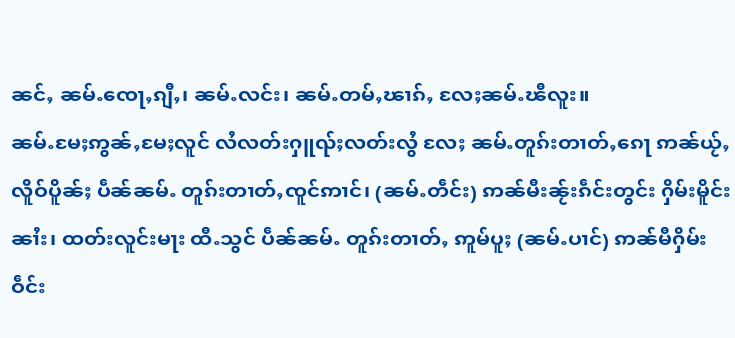ၼင်ႇ ၼမ်ႉၸေႃႇၵျီႇ၊ ၼမ်ႉလင်း၊ ၼမ်ႉတမ်ႇၽၢၵ်ႇ လႄႈၼမ်ႉၽီလူး။
ၼမ်ႉမႄႈဢွၼ်ႇမႄႈလူင် လႆလတ်းႁူၺ်ႈလတ်းလွႆ လႄႈ ၼမ်ႉတူၵ်းတၢတ်ႇၵေႃ ဢၼ်ယႂ်ႇလိူဝ်ပိူၼ်ႈ ပဵၼ်ၼမ်ႉ တူၵ်းတၢတ်ႇၸူင်ဢၢင်၊ (ၼမ်ႉတဵင်း) ဢၼ်မီးၼႂ်းၵဵင်းတွင်း ႁိမ်းမိူင်းၼၢႆး၊ ထတ်းလူင်းမႃး ထီႉသွင် ပဵၼ်ၼမ်ႉ တူၵ်းတၢတ်ႇ ဢူမ်ပူႈ (ၼမ်ႉပၢင်) ဢၼ်မီႁိမ်းဝဵင်း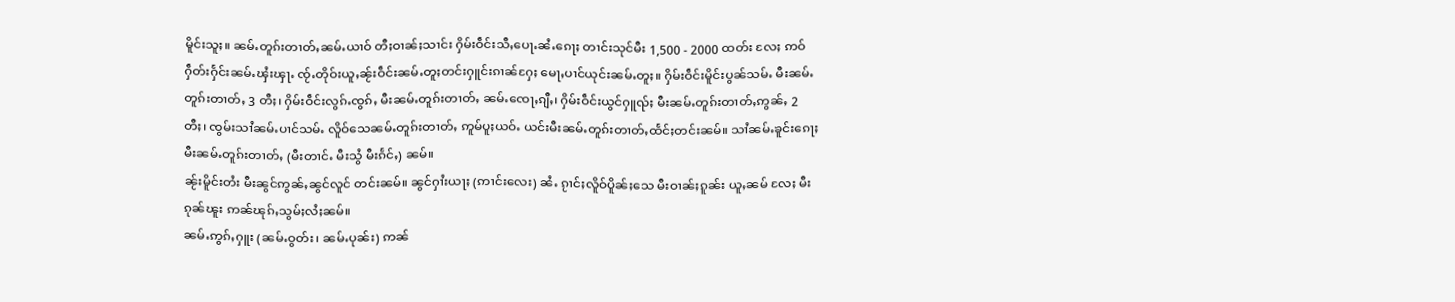မိူင်းသူႈ။ ၼမ်ႉတူၵ်းတၢတ်ႇၼမ်ႉယၢဝ် တီႈဝၢၼ်ႈသၢင်း ႁိမ်းဝဵင်းသီႇပေႃႉၼႆႉၵေႃႈ တၢင်းသုင်မီး 1,500 - 2000 ထတ်း လႄႈ ဢဝ်ႁဵတ်းႁႅင်းၼမ်ႉၾႆးၾႃႉ ၸႂ်ႉတိုဝ်းယူႇၼႂ်းဝဵင်းၼမ်ႉတူႈတင်းႁူင်းၵၢၼ်ႁႄႈ မေႃႇပၢင်ယုင်းၼမ်ႉတူႈ။ ႁိမ်းဝဵင်းမိူင်းပွၼ်သမ်ႉ မီးၼမ်ႉတူၵ်းတၢတ်ႇ 3 တီႈ၊ ႁိမ်းဝဵင်းလွၵ်ႉၸွၵ်ႇ မီးၼမ်ႉတူၵ်းတၢတ်ႇ ၼမ်ႉၸေႃႇၵျီႇ၊ ႁိမ်းဝဵင်းယွင်ႁူၺ်ႈ မီးၼမ်ႉတူၵ်းတၢတ်ႇဢွၼ်ႇ 2 တီႈ၊ ၸွမ်းသၢႆၼမ်ႉပၢင်သမ်ႉ လိူဝ်သေၼမ်ႉတူၵ်းတၢတ်ႇ ဢူမ်ပူႈယဝ်ႉ ယင်းမီးၼမ်ႉတူၵ်းတၢတ်ႇထႅင်ႈတင်းၼမ်။ သၢႆၼမ်ႉၶူင်းၵေႃႈ မီးၼမ်ႉတူၵ်းတၢတ်ႇ (မီးတၢင်ႉ မီးသွႆ မီးၵႅင်ႇ) ၼမ်။
ၼႂ်းမိူင်းတႆး မီးၼွင်ဢွၼ်ႇၼွင်လူင် တင်းၼမ်။ ၼွင်ႁၢႆးယႃႈ (ဢၢင်းလေး) ၼႆႉ ၵႂၢင်ႈလိူဝ်ပိူၼ်ႈသေ မီးဝၢၼ်ႈၵူၼ်း ယူႇၼမ် လႄႈ မီးၵုၼ်ၽူး ဢၼ်ၽုၵ်ႇသွမ်ႈလႆႈၼမ်။
ၼမ်ႉဢွၵ်ႇႁူး (ၼမ်ႉဝွတ်း၊ ၼမ်ႉပုၼ်း) ဢၼ်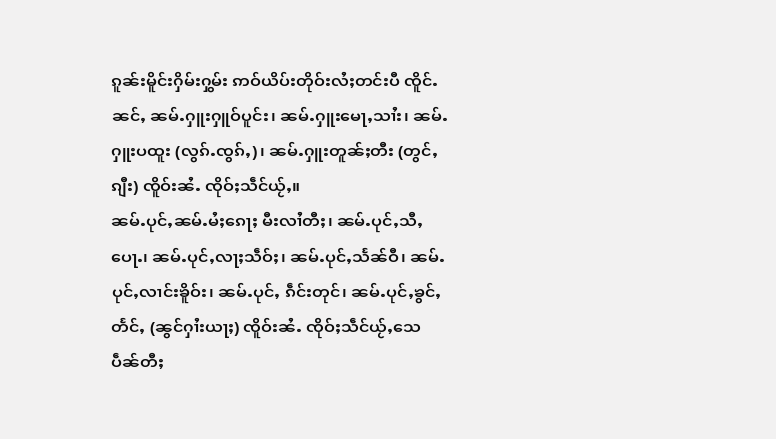ၵူၼ်းမိူင်းႁိမ်းႁွမ်း ဢဝ်ယိပ်းတိုဝ်းလႆႈတင်းပီ ၸိူင်ႉၼင်ႇ ၼမ်ႉႁူးႁူဝ်ပူင်း၊ ၼမ်ႉႁူးမေႃႇသၢႆး၊ ၼမ်ႉႁူးပထူး (လွၵ်ႉၸွၵ်ႇ)၊ ၼမ်ႉႁူးတူၼ်ႈတီး (တွင်ႇၵျီး) ၸိူဝ်းၼႆႉ ၸိုဝ်ႈသဵင်ယႂ်ႇ။
ၼမ်ႉပုင်ႇၼမ်ႉမႆႈၵေႃႈ မီးလၢႆတီႈ၊ ၼမ်ႉပုင်ႇသီႇပေႃႉ၊ ၼမ်ႉပုင်ႇလႃႈသဵဝ်ႈ၊ ၼမ်ႉပုင်ႇသႅၼ်ဝီ၊ ၼမ်ႉပုင်ႇလၢင်းၶိူဝ်း၊ ၼမ်ႉပုင်ႇ ၵဵင်းတုင်၊ ၼမ်ႉပုင်ႇၶွင်ႇတႅင်ႇ (ၼွင်ႁၢႆးယႃႈ) ၸိူဝ်းၼႆႉ ၸိုဝ်ႈသဵင်ယႂ်ႇသေ ပဵၼ်တီႈ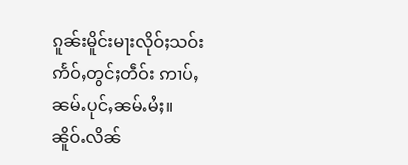ၵူၼ်းမိူင်းမႃးလိုဝ်ႈသဝ်း ဢႅဝ်ႇတွင်ႈတဵဝ်း ဢၢပ်ႇၼမ်ႉပုင်ႇၼမ်ႉမႆႈ။
ၼိူဝ်ႉလိၼ်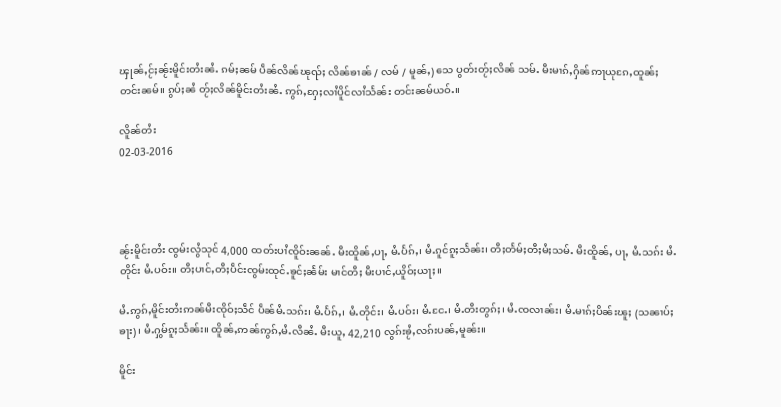ၾုၼ်ႇငႂ်ႈၼႂ်းမိူင်းတႆးၼႆႉ ၵမ်ႈၼမ် ပဵၼ်လိၼ်ၽုၺ်ႈ လိၼ်ၶၢၼ် / လမ် / မူၼ်ႇ) သေ ပွတ်းတႂ်ႈလိၼ် သမ်ႉ မီးမၢၵ်ႇႁိၼ်ဢႃယုၵႄႇထူၼ်ႈ တင်းၼမ်။ ၵွပ်ႈၼႆ တႂ်ႈလိၼ်မိူင်းတႆးၼႆႉ ဢွၵ်ႇႁႄႈလၢႆပိူင်လၢႆသႅၼ်း တင်းၼမ်ယဝ်ႉ။

လိူၼ်တႆး
02-03-2016




ၼႂ်းမိူင်းတႆး ၸွမ်းလွႆသုင် 4,000 ထတ်းပၢႆၸိူဝ်းၼၼ်ႉ မီးထိူၼ်ႇပႃႇ မႆႉပႅၵ်ႇ၊ မႆႉၵူင်ၵူႈသႅၼ်း၊ တီႈတႅမ်ႈတီႈမႆႈသမ်ႉ မီးထိူၼ်ႇ ပႃႇ မႆႉသၵ်း မႆႉတိုင်း မႆႉပဝ်း။ တီႈပၢင်ႇတီႈပဵင်းၸွမ်းထုင်ႉၶူင်ႈၼႅမ်း မၢင်တီႈ မီးပၢင်ႇယိူဝ်ႈယႃႈ။

မႆႉဢွၵ်ႇမိူင်းတႆးဢၼ်မီးၸိုဝ်ႈသဵင် ပဵၼ်မႆႉသၵ်း၊ မႆႉပႅၵ်ႇ၊ မႆႉတိုင်း၊ မႆႉပဝ်း၊ မႆႉငႄႉ၊ မႆႉတီးတွၵ်ႈ၊ မႆႉၸလၢၼ်း၊ မႆႉမၢၵ်ႈပိၼ်းၽူႈ (သၼၢပ်ႈၶႃး)၊ မႆႉႁွမ်ၵူႈသႅၼ်း။ ထိူၼ်ႇဢၼ်ဢွၵ်ႇမႆႉလီၼႆႉ မီးယူႇ 42,210 လွၵ်းၶႂႆႇလၵ်းပၼ်ႇမူၼ်း။

မိူင်း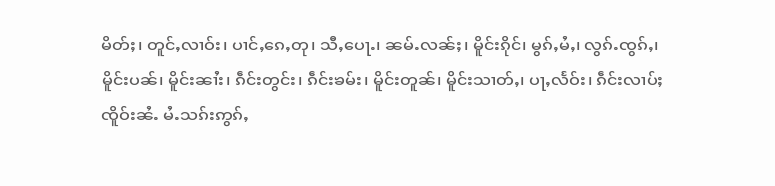မိတ်ႈ၊ တူင်ႇလၢဝ်း၊ ပၢင်ႇၵေႇတု၊ သီႇပေႃႉ၊ ၼမ်ႉလၼ်ႈ၊ မိူင်းၵိုင်၊ မွၵ်ႇမႆႇ၊ လွၵ်ႉၸွၵ်ႇ၊ မိူင်းပၼ်၊ မိူင်းၼၢႆး၊ ၵဵင်းတွင်း၊ ၵဵင်းၶမ်း၊ မိူင်းတူၼ်၊ မိူင်းသၢတ်ႇ၊ ပႃႇလႅဝ်း၊ ၵဵင်းလၢပ်ႈ ၸိူဝ်းၼႆႉ မႆႉသၵ်းဢွၵ်ႇ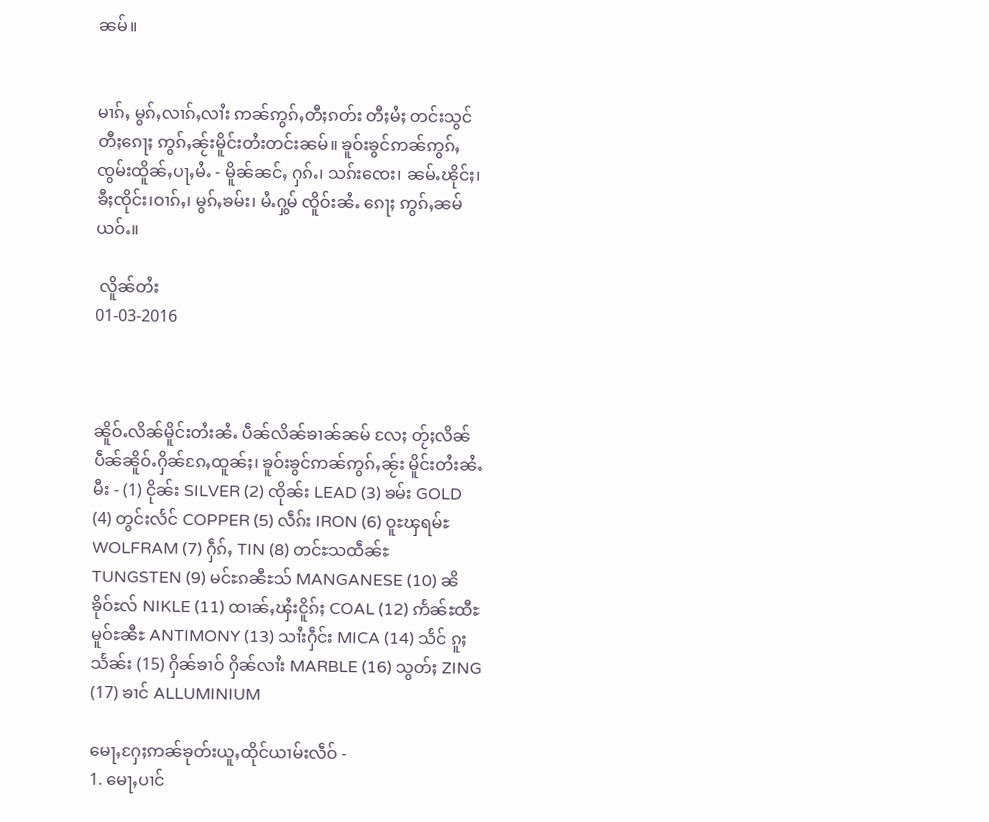ၼမ်။


မၢၵ်ႇ မွၵ်ႇလၢၵ်ႇလၢႆး ဢၼ်ဢွၵ်ႇတီႈၵတ်း တီႈမႆႈ တင်းသွင်တီႈၵေႃႈ ဢွၵ်ႇၼႂ်းမိူင်းတႆးတင်းၼမ်။ ၶူဝ်းၶွင်ဢၼ်ဢွၵ်ႇ ၸွမ်းထိူၼ်ႇပႃႇမႆႉ - မိူၼ်ၼင်ႇ ႁၵ်ႉ၊ သၵ်းၸေး၊ ၼမ်ႉၽိုင်ႈ၊ ၶီႈၸိုင်း၊ဝၢၵ်ႇ၊ မွၵ်ႇၶမ်း၊ မႆႉႁွမ် ၸိူဝ်းၼႆႉ ၵေႃႈ ဢွၵ်ႇၼမ်ယဝ်ႉ။

 လိူၼ်တႆး
01-03-2016



ၼိူဝ်ႉလိၼ်မိူင်းတႆးၼႆႉ ပဵၼ်လိၼ်ၶၢၼ်ၼမ် လႄႈ တႂ်ႈလိၼ်ပဵၼ်ၼိူဝ်ႉႁိၼ်ၵႄႇထူၼ်ႈ၊ ၶူဝ်းၶွင်ဢၼ်ဢွၵ်ႇၼႂ်း မိူင်းတႆးၼႆႉ မီး - (1) ငိုၼ်း SILVER (2) ၸိုၼ်း LEAD (3) ၶမ်း GOLD (4) တွင်းလႅင် COPPER (5) လဵၵ်း IRON (6) ဝူႊၾရမ်ႊ WOLFRAM (7) ႁဵၵ်ႇ TIN (8) တင်ႊသထဵၼ်ႊ TUNGSTEN (9) မင်ႊၵၼီႊသ် MANGANESE (10) ၼိၶိုဝ်ႊလ် NIKLE (11) ထၢၼ်ႇၾႆးငိူၵ်ႈ COAL (12) ဢႅၼ်ႊထီႊမူဝ်ႊၼီႊ ANTIMONY (13) သၢႆးႁဵင်း MICA (14) သႅင် ၵူႈသႅၼ်း (15) ႁိၼ်ၶၢဝ် ႁိၼ်လၢႆး MARBLE (16) သွတ်ႈ ZING (17) ၶၢင် ALLUMINIUM

မေႃႇႁႄႈဢၼ်ၶုတ်းယူႇထိုင်ယၢမ်းလဵဝ် -
1. မေႃႇပၢင်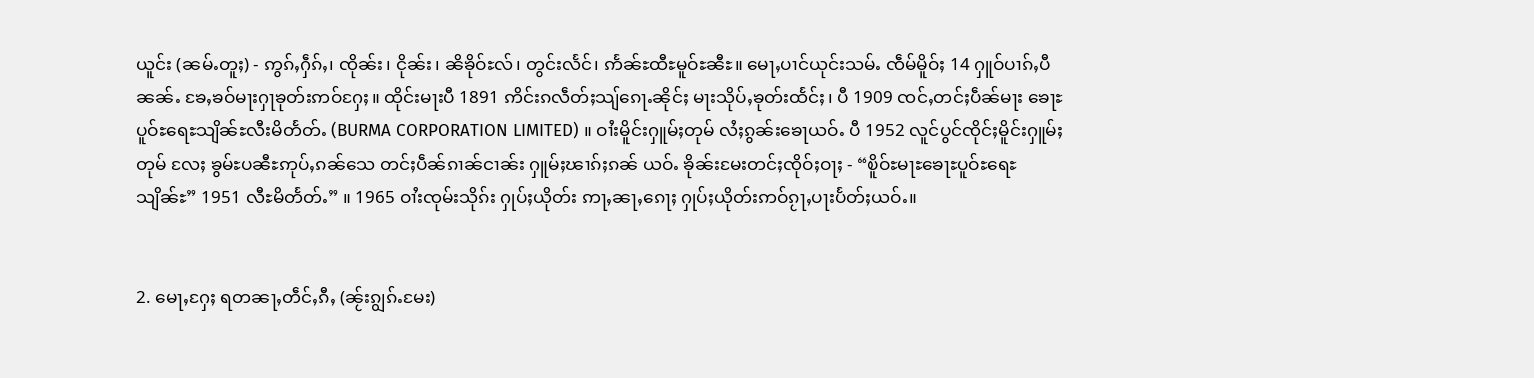ယူင်း (ၼမ်ႉတူႈ) - ဢွၵ်ႇႁဵၵ်ႇ၊ ၸိုၼ်း၊ ငိုၼ်း၊ ၼိၶိုဝ်ႊလ်၊ တွင်းလႅင်၊ ဢႅၼ်ႊထီႊမူဝ်ႊၼီႊ။ မေႃႇပၢင်ယုင်းသမ်ႉ ၸဵမ်မိူဝ်ႈ 14 ႁူဝ်ပၢၵ်ႇပီၼၼ်ႉ ၶႄႇၶဝ်မႃးႁႃၶုတ်းဢဝ်ႁႄႈ။ ထိုင်းမႃးပီ 1891 ဢိင်းၵလဵတ်ႈသျ်ၵေႃႉၼိုင်ႈ မႃးသိုပ်ႇၶုတ်းထႅင်ႈ၊ ပီ 1909 ၸင်ႇတင်ႈပဵၼ်မႃး ၶေႃႊပူဝ်ႊရေႊသျိၼ်ႊလီးမိတႅတ်ႉ (BURMA CORPORATION LIMITED) ။ ဝၢႆးမိူင်းႁူမ်ႈတုမ် လႆႈၵွၼ်းၶေႃယဝ်ႉ ပီ 1952 လူင်ပွင်ၸိုင်ႈမိူင်းႁူမ်ႈတုမ် လႄႈ ၶွမ်ႊပၼီႊဢုပ်ႇၵၼ်သေ တင်ႈပဵၼ်ၵၢၼ်ငၢၼ်း ႁူမ်ႈၽၢၵ်ႈၵၼ် ယဝ်ႉ ၶိုၼ်းမႄးတင်ႈၸိုဝ်ႈဝႃႈ - “ၿိူဝ်ႊမႃႊၶေႃႊပူဝ်ႊရေႊသျိၼ်ႊ” 1951 လီႊမိတႅတ်ႉ” ။ 1965 ဝၢႆးၸုမ်းသိုၵ်း ႁုပ်ႈယိုတ်း ဢႃႇၼႃႇၵေႃႈ ႁုပ်ႈယိုတ်းဢဝ်ၵႂႃႇပႃးပႅတ်ႈယဝ်ႉ။


2. မေႃႇႁႄႈ ရတၼႃႇတဵင်ႇၵီႇ (ၼႂ်းၵျွၵ်ႉမႄး)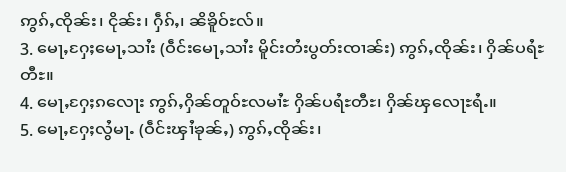ဢွၵ်ႇၸိုၼ်း၊ ငိုၼ်း၊ ႁဵၵ်ႇ၊ ၼိၶိူဝ်ႊလ်။
3. မေႃႇႁႄႈမေႃႇသၢႆး (ဝဵင်းမေႃႇသၢႆး မိူင်းတႆးပွတ်းၸၢၼ်း) ဢွၵ်ႇၸိုၼ်း၊ ႁိၼ်ပရႆႊတီႊ။
4. မေႃႇႁႄႈၵလေႃး ဢွၵ်ႇႁိၼ်တူဝ်ႊလမၢႆႊ ႁိၼ်ပရႆႊတီႊ၊ ႁိၼ်ၾလေႃႊရႆႉ။
5. မေႃႇႁႄႈလွႆမႃႉ (ဝဵင်းၾၢႆၶုၼ်ႇ) ဢွၵ်ႇၸိုၼ်း၊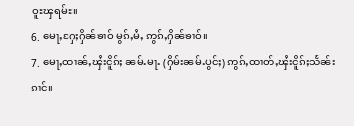ဝူႊၾရမ်ႊ။
6. မေႃႇႁႄႈႁိၼ်ၶၢဝ် မွၵ်ႇမႆႇ ဢွၵ်ႇႁိၼ်ၶၢဝ်။
7. မေႃႇထၢၼ်ႇၾႆးငိူၵ်ႈ ၼမ်ႉမႃႉ (ႁိမ်းၼမ်ႉပွင်ႈ) ဢွၵ်ႇထၢတ်ႇၾႆးငိူၵ်ႈသႅၼ်းၵၢင်။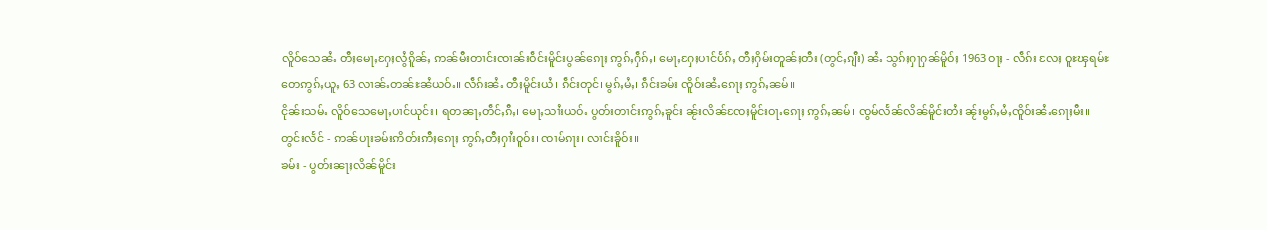လိူဝ်သေၼႆႉ တီႈမေႃႇႁႄႈလွႆၵိူၼ်ႇ ဢၼ်မီးတၢင်းၸၢၼ်းဝဵင်းမိူင်းပွၼ်ၵေႃႈ ဢွၵ်ႇႁဵၵ်ႇ၊ မေႃႇႁႄႈပၢင်ပႅၵ်ႇ တီႈႁိမ်းတူၼ်ႈတီး (တွင်ႇၵျီး) ၼႆႉ သွၵ်ႈႁႃႁၼ်မိူဝ်ႈ 1963 ဝႃႈ - လဵၵ်း လႄႈ ဝူႊၾရမ်ႊ တေဢွၵ်ႇယူႇ 63 လၢၼ်ႉတၼ်ႊၼႆယဝ်ႉ။ လဵၵ်းၼႆႉ တီႈမိူင်းယႆ၊ ၵဵင်းတုင်၊ မွၵ်ႇမႆႇ၊ ၵဵင်းၶမ်း ၸိူဝ်းၼႆႉၵေႃႈ ဢွၵ်ႇၼမ်။
ငိုၼ်းသမ်ႉ လိူဝ်သေမေႃႇပၢင်ယုင်း၊ ရတၼႃႇတဵင်ႇၵီႇ၊ မေႃႇသၢႆးယဝ်ႉ ပွတ်းတၢင်းဢွၵ်ႇၶူင်း ၼႂ်းလိၼ်ၸႄႈမိူင်းဝႃႉၵေႃႈ ဢွၵ်ႇၼမ်၊ ၸွမ်လႅၼ်လိၼ်မိူင်းတႆး ၼႂ်းမွၵ်ႇမႆႇၸိူဝ်းၼႆႉၵေႃႈမီး။
တွင်းလႅင် - ဢၼ်ပႃးၶမ်းဢိတ်းဢီႈၵေႃႈ ဢွၵ်ႇတီႈႁၢႆးဝူဝ်း၊ ၸၢမ်ၵႃး၊ လၢင်းၶိူဝ်း။
ၶမ်း - ပွတ်းၼႃႈလိၼ်မိူင်း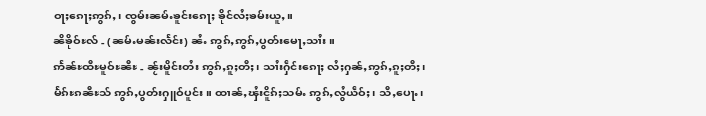ဝႃႈၵေႃႈဢွၵ်ႇ၊ ၸွမ်းၼမ်ႉၶူင်းၵေႃႈ ၶိုင်လႆႈၶမ်းယူႇ။
ၼိၶိုဝ်ႊလ် - (ၼမ်ႉမၼ်းလႅင်း) ၼႆႉ ဢွၵ်ႇဢွၵ်ႇပွတ်းမေႃႇသၢႆး။
ဢႅၼ်ႊထီႊမူဝ်ႊၼီႊ - ၼႂ်းမိူင်းတႆး ဢွၵ်ႇၵူႈတီႈ၊ သၢႆးႁဵင်းၵေႃႈ လႆႈႁၼ်ႇဢွၵ်ႇၵူႈတီႈ၊ မႅၵ်ႊၵၼီႊသ် ဢွၵ်ႇပွတ်းႁူဝ်ပူင်း။ ထၢၼ်ႇၾႆးငိူၵ်ႈသမ်ႉ ဢွၵ်ႇလွႆယဵဝ်ႈ၊ သီႇပေႃႉ၊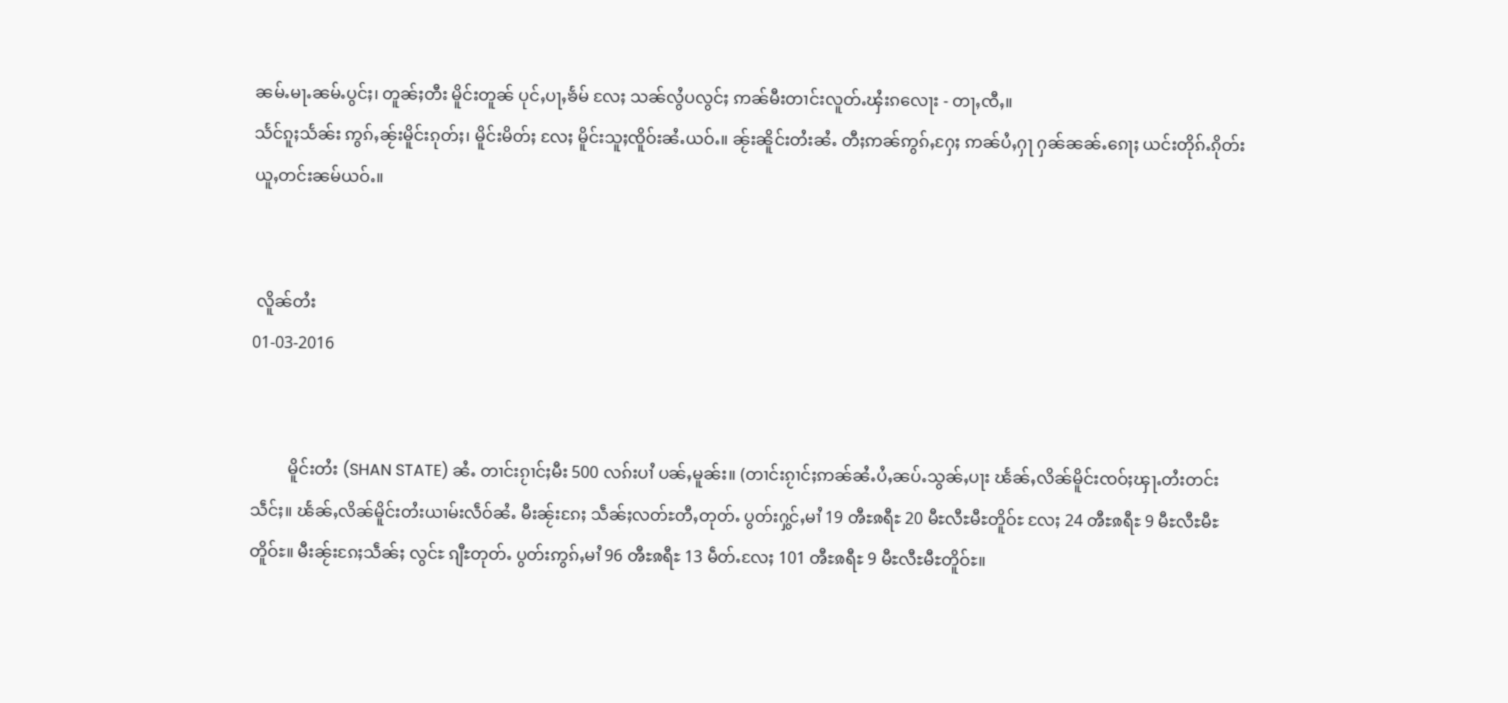ၼမ်ႉမႃႉၼမ်ႉပွင်ႈ၊ တူၼ်ႈတီး မိူင်းတူၼ် ပုင်ႇပႃႇၶႅမ် လႄႈ သၼ်လွႆပလွင်ႈ ဢၼ်မီးတၢင်းလူတ်ႉၾႆးၵလေႃး - တႃႇၸီႇ။
သႅင်ၵူႈသႅၼ်း ဢွၵ်ႇၼႂ်းမိူင်းၵုတ်ႈ၊ မိူင်းမိတ်ႈ လႄႈ မိူင်းသူႈၸိူဝ်းၼႆႉယဝ်ႉ။ ၼႂ်းၼိူင်းတႆးၼႆႉ တီႈဢၼ်ဢွၵ်ႇႁႄႈ ဢၼ်ပႆႇႁႃ ႁၼ်ၼၼ်ႉၵေႃႈ ယင်းတိုၵ်ႉၵိုတ်းယူႇတင်းၼမ်ယဝ်ႉ။


 လိူၼ်တႆး
01-03-2016


         မိူင်းတႆး (SHAN STATE) ၼႆႉ တၢင်းၵႂၢင်ႈမီး 500 လၵ်းပၢႆ ပၼ်ႇမူၼ်း။ (တၢင်းၵႂၢင်ႈဢၼ်ၼႆႉပႆႇၼပ်ႉသွၼ်ႇပႃး ၽႅၼ်ႇလိၼ်မိူင်းၸဝ်ႈၾႃႉတႆးတင်းသဵင်ႈ။ ၽႅၼ်ႇလိၼ်မိူင်းတႆးယၢမ်းလဵဝ်ၼႆႉ မီးၼႂ်းၵႄႈ သဵၼ်ႈလတ်ႊတီႇတုတ်ႉ ပွတ်းႁွင်ႇမၢႆ 19 ၻီႊၷရီႊ 20 မီႊလီႊမီႊတိူဝ်ႊ လႄႈ 24 ၻီႊၷရီႊ 9 မီႊလီႊမီႊတိူဝ်ႊ။ မီးၼႂ်းၵႄႈသဵၼ်ႈ လွင်ႊ ၵျီႊတုတ်ႉ ပွတ်းဢွၵ်ႇမၢႆ 96 ၻီႊၷရီႊ 13 မဵတ်ႉလႄႈ 101 ၻီႊၷရီႊ 9 မီႊလီႊမီႊတိူဝ်ႊ။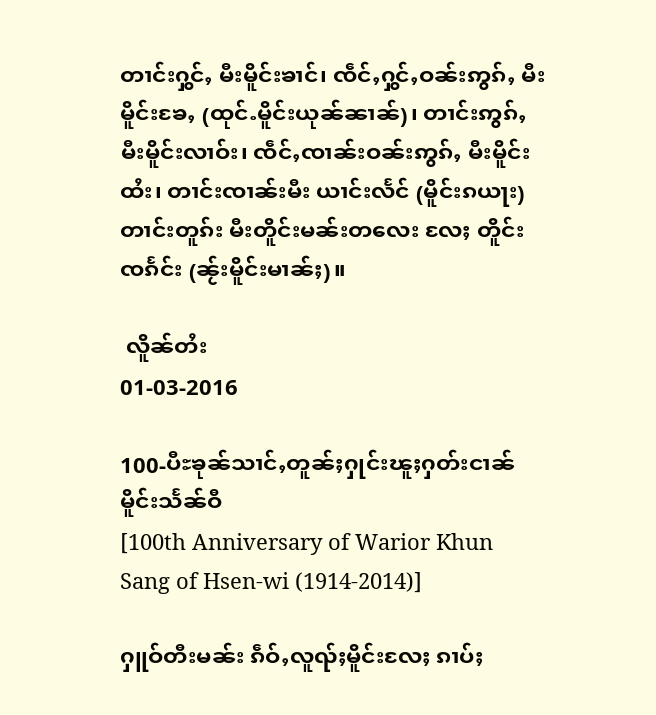တၢင်းႁွင်ႇ မီးမိူင်းၶၢင်၊ ၸဵင်ႇႁွင်ႇဝၼ်းဢွၵ်ႇ မီးမိူင်းၶႄႇ (ထုင်ႉမိူင်းယုၼ်ၼၢၼ်)၊ တၢင်းဢွၵ်ႇ မီးမိူင်းလၢဝ်း၊ ၸဵင်ႇၸၢၼ်းဝၼ်းဢွၵ်ႇ မီးမိူင်းထႆး၊ တၢင်းၸၢၼ်းမီး ယၢင်းလႅင် (မိူင်းၵယႃး) တၢင်းတူၵ်း မီးတိူင်းမၼ်းတလေး လႄႈ တိူင်းၸၵႅင်း (ၼႂ်းမိူင်းမၢၼ်ႈ)။

 လိူၼ်တႆး
01-03-2016

100-ပီႊၶုၼ်သၢင်ႇတူၼ်ႈႁုင်းၽူႈႁတ်းငၢၼ်မိူင်းသႅၼ်ဝီ
[100th Anniversary of Warior Khun Sang of Hsen-wi (1914-2014)]

ႁူဝ်တီးမၼ်း ၵဵဝ်ႇလူၺ်ႈမိူင်းလႄႈ ၵၢပ်ႈ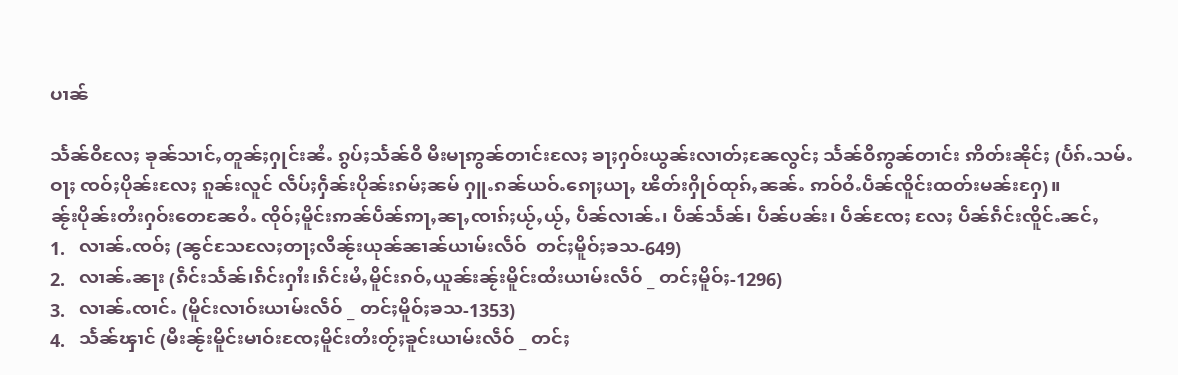ပၢၼ်

သႅၼ်ဝီလႄႈ ၶုၼ်သၢင်ႇတူၼ်ႈႁုင်းၼႆႉ ၵွပ်ႈသႅၼ်ဝီ မီးမႃဢွၼ်တၢင်းလႄႈ ၶႃႈႁဝ်းယွၼ်းလၢတ်ႈၼႄလွင်ႈ သႅၼ်ဝီဢွၼ်တၢင်း ဢိတ်းၼိုင်ႈ (ပႅၵ်ႉသမ်ႉဝႃႈ ၸဝ်ႈပိုၼ်းလႄႈ ၵူၼ်းလူင် လဵပ်ႈႁဵၼ်းပိုၼ်းၵမ်ႈၼမ် ႁူႉၵၼ်ယဝ်ႉၵေႃႈယႃႇ ၽိတ်းႁိုဝ်ထုၵ်ႇၼၼ်ႉ ဢဝ်ဝႆႉပဵၼ်ၸိူင်းထတ်းမၼ်းႁႄ)။
ၼႂ်းပိုၼ်းတႆးႁဝ်းတေၼႄဝႆႉ ၸိုဝ်ႈမိူင်းဢၼ်ပဵၼ်ဢႃႇၼႃႇၸၢၵ်ႈယႂ်ႇယႂ်ႇ ပဵၼ်လၢၼ်ႉ၊ ပဵၼ်သႅၼ်၊ ပဵၼ်ပၼ်း၊ ပဵၼ်ၸႄႈ လႄႈ ပဵၼ်ၵဵင်းၸိူင်ႉၼင်ႇ
1.   လၢၼ်ႉၸဝ်ႈ (ၼွင်သႄလႄႈတႃႈလီၼႂ်းယုၼ်ၼၢၼ်ယၢမ်းလဵဝ်  တင်ႈမိူဝ်ႈၶသ-649)
2.   လၢၼ်ႉၼႃး (ၵဵင်းသႅၼ်၊ၵဵင်းႁၢႆး၊ၵဵင်းမႆႇမိူင်းၵဝ်ႇယူၼ်းၼႂ်းမိူင်းထႆးယၢမ်းလဵဝ် _ တင်ႈမိူဝ်ႈ-1296)
3.   လၢၼ်ႉၸၢင်ႉ (မိူင်းလၢဝ်းယၢမ်းလဵဝ် _ တင်ႈမိူဝ်ႈၶသ-1353)
4.   သႅၼ်ၾၢင် (မီးၼႂ်းမိူင်းမၢဝ်းၸႄႈမိူင်းတႆးတႂ်ႈၶူင်းယၢမ်းလဵဝ် _ တင်ႈ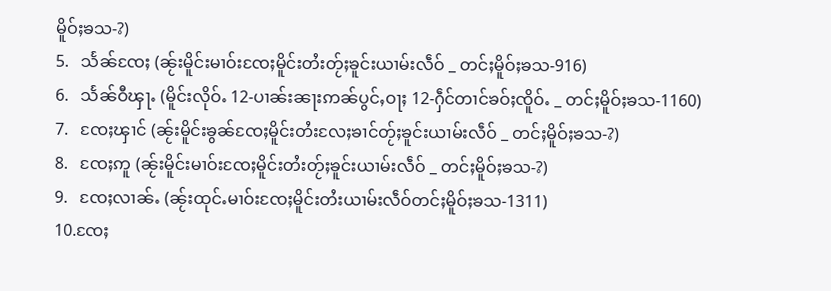မိူဝ်ႈၶသ-?)
5.   သႅၼ်ၸႄႈ (ၼႂ်းမိူင်းမၢဝ်းၸႄႈမိူင်းတႆးတႂ်ႈၶူင်းယၢမ်းလဵဝ် _ တင်ႈမိူဝ်ႈၶသ-916)
6.   သႅၼ်ဝီၾႃႉ (မိူင်းလိုဝ်ႉ 12-ပၢၼ်းၼႃးဢၼ်ပွင်ႇဝႃႈ 12-ႁဵင်တၢင်ၶဝ်ႈၸိူဝ်ႉ _ တင်ႈမိူဝ်ႈၶသ-1160)
7.   ၸႄႈၾၢင် (ၼႂ်းမိူင်းၶွၼ်ၸႄႈမိူင်းတႆးလႄႈၶၢင်တႂ်ႈၶူင်းယၢမ်းလဵဝ် _ တင်ႈမိူဝ်ႈၶသ-?)
8.   ၸႄႈဢူ (ၼႂ်းမိူင်းမၢဝ်းၸႄႈမိူင်းတႆးတႂ်ႈၶူင်းယၢမ်းလဵဝ် _ တင်ႈမိူဝ်ႈၶသ-?)
9.   ၸႄႈလၢၼ်ႉ (ၼႂ်းထုင်ႉမၢဝ်းၸႄႈမိူင်းတႆးယၢမ်းလဵဝ်တင်ႈမိူဝ်ႈၶသ-1311)
10.ၸႄႈ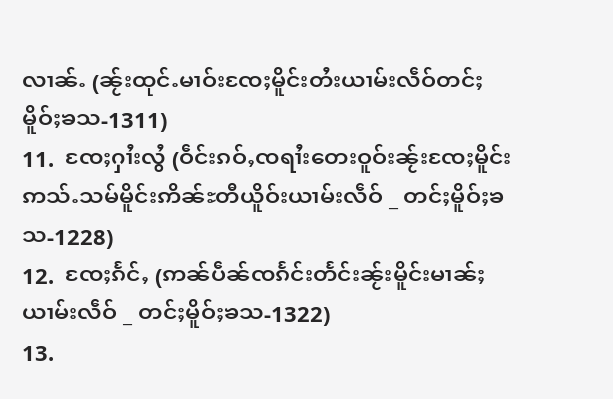လၢၼ်ႉ (ၼႂ်းထုင်ႉမၢဝ်းၸႄႈမိူင်းတႆးယၢမ်းလဵဝ်တင်ႈမိူဝ်ႈၶသ-1311)
11.  ၸႄႈႁၢႆးလွႆ (ဝဵင်းၵဝ်ႇၸရၢႆးတေးဝူဝ်းၼႂ်းၸႄႈမိူင်းဢသ်ႉသမ်မိူင်းဢိၼ်ႊတီယိူဝ်းယၢမ်းလဵဝ် _ တင်ႈမိူဝ်ႈၶသ-1228)
12.  ၸႄႈၵႅင်ႇ (ဢၼ်ပဵၼ်ၸၵႅင်းတႅင်းၼႂ်းမိူင်းမၢၼ်ႈယၢမ်းလဵဝ် _ တင်ႈမိူဝ်ႈၶသ-1322)
13.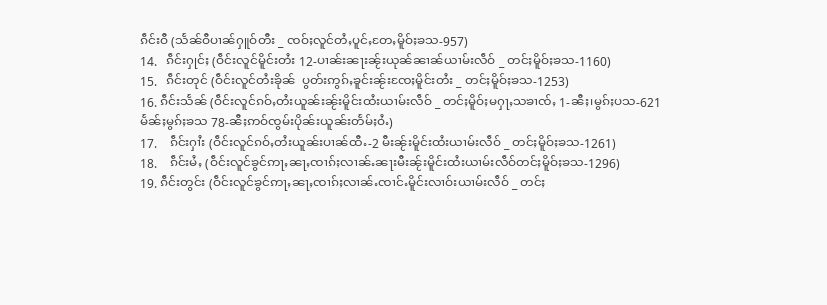ၵဵင်းဝီ (သႅၼ်ဝီပၢၼ်ႁူဝ်တီး _ ၸဝ်ႈလူင်တႆႇပူင်ႇတႄႇမိူဝ်ႈၶသ-957)
14.   ၵဵင်းႁုင်ႈ (ဝဵင်းလူင်မိူင်းတႆး 12-ပၢၼ်းၼႃးၼႂ်းယုၼ်ၼၢၼ်ယၢမ်းလဵဝ် _ တင်ႈမိူဝ်ႈၶသ-1160)
15.   ၵဵင်းတုင် (ဝဵင်းလူင်တႆးၶိုၼ်  ပွတ်းဢွၵ်ႇၶူင်းၼႂ်းၸႄႈမိူင်းတႆး _ တင်ႈမိူဝ်ႈၶသ-1253)
16. ၵဵင်းသႅၼ် (ဝဵင်းလူင်ၵဝ်ႇတႆးယူၼ်းၼႂ်းမိူင်းထႆးယၢမ်းလဵဝ် _ တင်ႈမိူဝ်ႈမႁႃႇသၶၢၸ်ႇ 1-ၼီႈ၊မွၵ်ႈပသ-621မႅၼ်ႈမွၵ်ႈၶသ 78-ၼီႈဢဝ်ၸွမ်းပိုၼ်းယူၼ်းတႅမ်ႈဝႆႉ)
17.    ၵဵင်းႁၢႆး (ဝဵင်းလူင်ၵဝ်ႇတႆးယူၼ်းပၢၼ်ထီႉ-2 မီးၼႂ်းမိူင်းထႆးယၢမ်းလဵဝ် _ တင်ႈမိူဝ်ႈၶသ-1261)
18.    ၵဵင်းမႆႇ (ဝဵင်းလူင်ၶွင်ဢႃႇၼႃႇၸၢၵ်ႈလၢၼ်ႉၼႃးမီးၼႂ်းမိူင်းထႆးယၢမ်းလဵဝ်တင်ႈမိူဝ်ႈၶသ-1296)
19. ၵဵင်းတွင်း (ဝဵင်းလူင်ၶွင်ဢႃႇၼႃႇၸၢၵ်ႈလၢၼ်ႉၸၢင်ႉမိူင်းလၢဝ်းယၢမ်းလဵဝ် _ တင်ႈ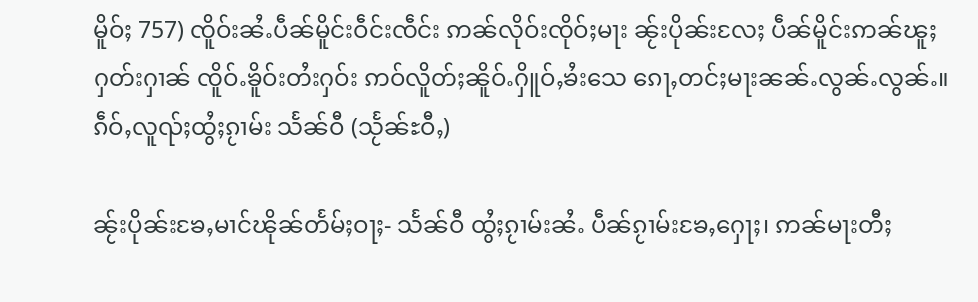မိူဝ်ႈ 757) ၸိူဝ်းၼႆႉပဵၼ်မိူင်းဝဵင်းၸဵင်း ဢၼ်လိုဝ်းၸိုဝ်ႈမႃး ၼႂ်းပိုၼ်းလႄႈ ပဵၼ်မိူင်းဢၼ်ၽူႈႁတ်းႁၢၼ် ၸိူဝ်ႉၶိူဝ်းတႆးႁဝ်း ဢဝ်လိူတ်ႈၼိူဝ်ႉႁိူဝ်ႇၶႆးသေ ၵေႃႇတင်ႈမႃးၼၼ်ႉလွၼ်ႉလွၼ်ႉ။
ၵဵဝ်ႇလူၺ်ႈထွႆႈၵႂၢမ်း သႅၼ်ဝီ (သႂႅၼ်ႊဝီႇ)

ၼႂ်းပိုၼ်းၶႄႇမၢင်ၽိုၼ်တႅမ်ႈဝႃႈ- သႅၼ်ဝီ ထွႆႈၵႂၢမ်းၼႆႉ ပဵၼ်ၵႂၢမ်းၶႄႇႁေႃႈ၊ ဢၼ်မႃးတီႈ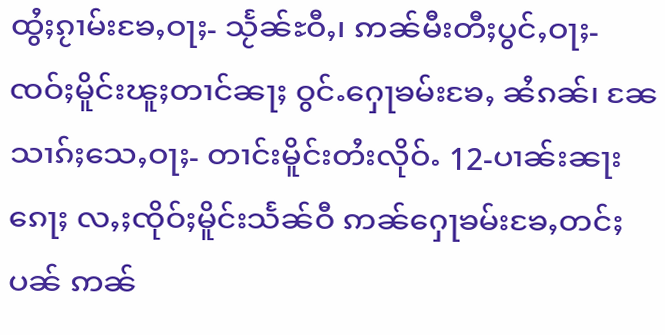ထွႆႈၵႂၢမ်းၶႄႇဝႃႈ- သႂႅၼ်ႊဝီႇ၊ ဢၼ်မီးတီႈပွင်ႇဝႃႈ- ၸဝ်ႈမိူင်းၽူႈတၢင်ၼႃႈ ဝွင်ႉႁေႃၶမ်းၶႄႇ ၼႆၵၼ်၊ ၼႄသၢၵ်ႈသေႇဝႃႈ- တၢင်းမိူင်းတႆးလိုဝ်ႉ 12-ပၢၼ်းၼႃး ၵေႃႈ လႇႈၸိုဝ်ႈမိူင်းသႅၼ်ဝီ ဢၼ်ႁေႃၶမ်းၶႄႇတင်ႈပၼ် ဢၼ်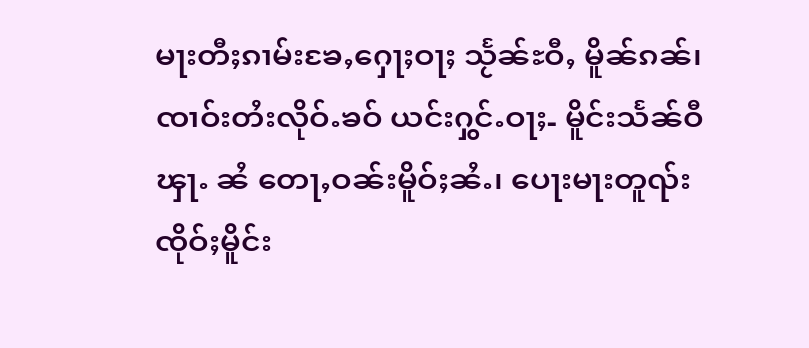မႃးတီႈၵၢမ်းၶႄႇႁေႃႈဝႃႈ သႂႅၼ်ႊဝီႇ မိူၼ်ၵၼ်၊ ၸၢဝ်းတႆးလိုဝ်ႉၶဝ် ယင်းႁွင်ႉဝႃႈ- မိူင်းသႅၼ်ဝီၾႃႉ ၼႆ တေႃႇဝၼ်းမိူဝ်ႈၼႆႉ၊ ပေႃးမႃးတူၺ်း ၸိုဝ်ႈမိူင်း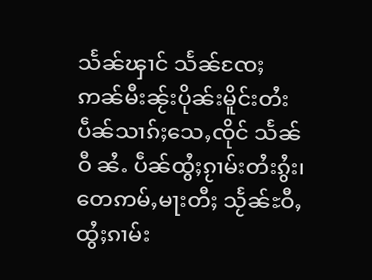သႅၼ်ၾၢင် သႅၼ်ၸႄႈ ဢၼ်မီးၼႂ်းပိုၼ်းမိူင်းတႆး ပဵၼ်သၢၵ်ႈသေႇၸိုင် သႅၼ်ဝီ ၼႆႉ ပဵၼ်ထွႆႈၵႂၢမ်းတႆးၵွႆး၊ တေဢမ်ႇမႃးတီႈ သႂႅၼ်ႊဝီႇ ထွႆႈၵၢမ်း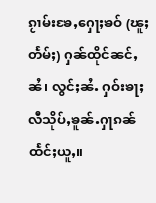ၵႂၢမ်းၶႄႇႁေႃႈၶဝ် (ၽူႈတႅမ်ႈ) ႁၼ်ထိုင်ၼင်ႇၼႆ၊ လွင်ႈၼႆႉ ႁဝ်းၶႃႈ လီသိုပ်ႇၶူၼ်ႉႁႃၵၼ်ထႅင်ႈယူႇ။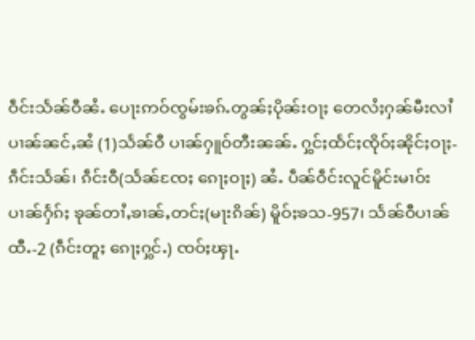ဝဵင်းသႅၼ်ဝီၼႆႉ ပေႃးဢဝ်ၸွမ်းၶၵ်ႉတွၼ်ႈပိုၼ်းဝႃႈ တေလႆႈႁၼ်မီးလၢႆပၢၼ်ၼင်ႇၼႆ (1)သႅၼ်ဝီ ပၢၼ်ႁူဝ်တီးၼၼ်ႉ ႁွင်ႈထႅင်ႈၸိုဝ်ႈၼိုင်ႈဝႃႈ- ၵဵင်းသႅၼ်၊ ၵဵင်းဝီ(သႅၼ်ၸႄႈ ၵေႃႈဝႃႈ) ၼႆႉ ပဵၼ်ဝဵင်းလူင်မိူင်းမၢဝ်း ပၢၼ်ႁႅၵ်ႈ ၶုၼ်တၢႆႇၶၢၼ်ႇတင်ႈ(မႃးၵိၼ်) မိူဝ်ႈၶသ-957၊ သႅၼ်ဝီပၢၼ်ထီႉ-2 (ၵဵင်းတူႈ ၵေႃႈႁွင်ႉ) ၸဝ်ႈၾႃႉ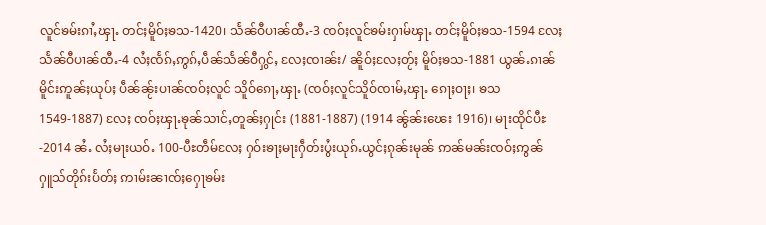လူင်ၶမ်းၵၢႆႇၾႃႉ တင်ႈမိူဝ်ႈၶသ-1420၊ သႅၼ်ဝီပၢၼ်ထီႉ-3 ၸဝ်ႈလူင်ၶမ်းႁၢမ်ၾႃႉ တင်ႈမိူဝ်ႈၶသ-1594 လႄႈ သႅၼ်ဝီပၢၼ်ထီႉ-4 လႆႈၸႅၵ်ႇဢွၵ်ႇပဵၼ်သႅၼ်ဝီႁွင်ႇ လႄႈၸၢၼ်း/ ၼိူဝ်ႈလႄႈတႂ်ႈ မိူဝ်ႈၶသ-1881 ယွၼ်ႉၵၢၼ်မိူင်းဢူၼ်ႈယုပ်ႈ ပဵၼ်ၼႂ်းပၢၼ်ၸဝ်ႈလူင် သိူဝ်ၵေႃႇၾႃႉ (ၸဝ်ႈလူင်သိူဝ်ၸၢမ်ႇၾႃႉ ၵေႃႈဝႃႈ၊ ၶသ 1549-1887) လႄႈ ၸဝ်ႈၾႃႉၶုၼ်သၢင်ႇတူၼ်ႈႁုင်း (1881-1887) (1914 ၼ်ွၼ်းၽေး 1916)၊ မႃးထိုင်ပီႊ-2014 ၼႆႉ လႆႈမႃးယဝ်ႉ 100-ပီႊတဵမ်လႄႈ ႁဝ်းၶႃႈမႃးႁဵတ်းပွႆးယုၵ်ႉယွင်ႈၵုၼ်းမုၼ် ဢၼ်မၼ်းၸဝ်ႈဢွၼ်ႁူသ်တိုၵ်းပႅတ်ႈ ဢၢမ်းၼၢၸ်ႈႁေႃၶမ်း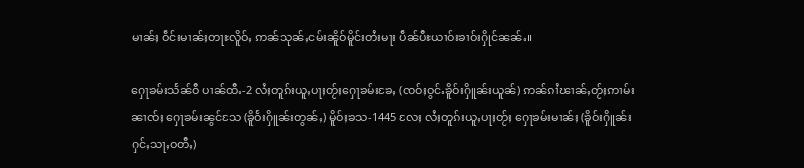မၢၼ်ႈ ဝဵင်းမၢၼ်ႈတႃႊလိူဝ်ႇ ဢၼ်သုၼ်ႇငမ်းၼိူဝ်မိူင်းတႆးမႃး ပဵၼ်ပီႊယၢဝ်းၶၢဝ်းႁိုင်ၼၼ်ႉ။

ႁေႃၶမ်းသႅၼ်ဝီ ပၢၼ်ထီႉ-2 လႆႈတူၵ်းယူႇပႃႈတႂ်ႈႁေႃၶမ်းၶႄႇ (ၸဝ်ႈဝွင်ႉၶိူဝ်းႁိူၼ်းယူၼ်) ဢၼ်ၵၢႆၽၢၼ်ႇတႂ်ႈဢၢမ်းၼၢၸ်ႈ ႁေႃၶမ်းၼွင်သႄ (ၶိူဝႅးႁိူၼ်းတွၼ်ႇ) မိူဝ်ႈၶသ-1445 လႄႈ လႆႈတူၵ်းယူႇပႃႈတႂ်ႈ ႁေႃၶမ်းမၢၼ်ႈ (ၶိူဝ်းႁိူၼ်း ႁင်ႇသႃႇဝတီႇ)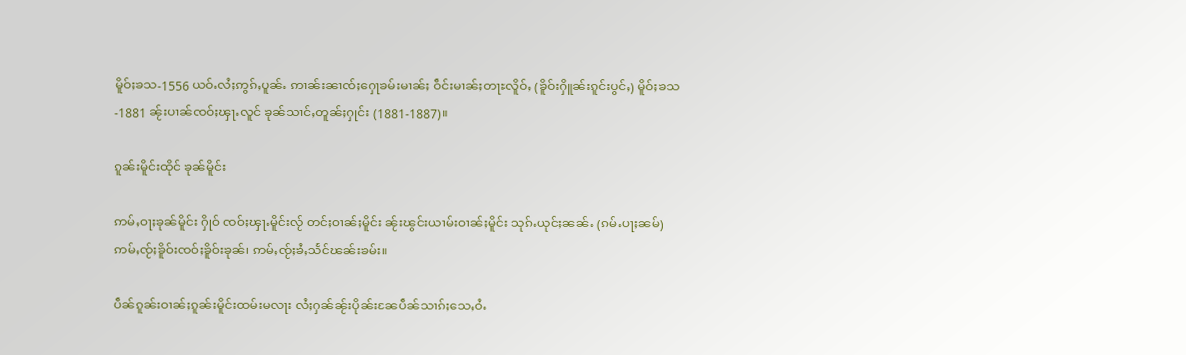မိူဝ်ႈၶသ-1556 ယဝ်ႉလႆႈဢွၵ်ႇပူၼ်ႉ ဢၢၼ်းၼၢၸ်ႈႁေႃၶမ်းမၢၼ်ႈ ဝဵင်းမၢၼ်ႈတႃႊလိူဝ်ႇ (ၶိူဝ်းႁိူၼ်းၵူင်းပွင်ႇ) မိူဝ်ႈၶသ-1881 ၼႂ်းပၢၼ်ၸဝ်ႈၾႃႉလူင် ၶုၼ်သၢင်ႇတူၼ်ႈႁုင်း (1881-1887)။

ၵူၼ်းမိူင်းထိုင် ၶုၼ်မိူင်း

ဢမ်ႇဝႃႈၶုၼ်မိူင်း ႁိုဝ် ၸဝ်ႈၾႃႉမိူင်းလႂ် တင်ႈဝၢၼ်ႈမိူင်း ၼႂ်းၽွင်းယၢမ်းဝၢၼ်ႈမိူင်း သုၵ်ႉယုင်ႈၼၼ်ႉ (ၵမ်ႉပႃႈၼမ်) ဢမ်ႇၸႂ်ႈၶိူဝ်းၸဝ်ႈၶိူဝ်းၶုၼ်၊ ဢမ်ႇၸႂ်ႈၶႆႇသႅင်ၽၼ်းၶမ်း။

ပဵၼ်ၵူၼ်းဝၢၼ်ႈၵူၼ်းမိူင်းထမ်းမလႃး လႆႈႁၼ်ၼႂ်းပိုၼ်းၼႄပဵၼ်သၢၵ်ႈသေႇဝႆႉ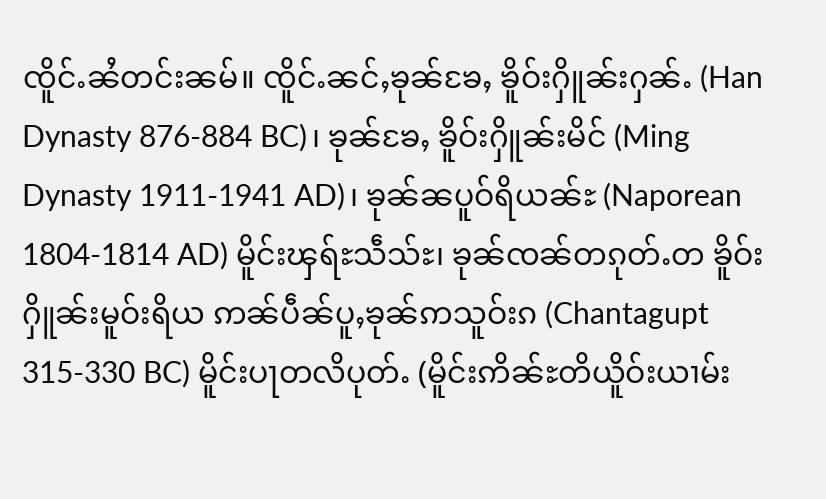ၸိူင်ႉၼႆတင်းၼမ်။ ၸိူင်ႉၼင်ႇၶုၼ်ၶႄႇ ၶိူဝ်းႁိူၼ်းႁၼ်ႉ (Han Dynasty 876-884 BC)၊ ၶုၼ်ၶႄႇ ၶိူဝ်းႁိူၼ်းမိင် (Ming Dynasty 1911-1941 AD)၊ ၶုၼ်ၼပူဝ်ရိယၼ်ႊ (Naporean 1804-1814 AD) မိူင်းၾရ်ႊသဵသ်ႊ၊ ၶုၼ်ၸၼ်တၵုတ်ႉတ ၶိူဝ်းႁိူၼ်းမူဝ်းရိယ ဢၼ်ပဵၼ်ပူႇၶုၼ်ဢသူဝ်းၵ (Chantagupt 315-330 BC) မိူင်းပႃတလိပုတ်ႉ (မိူင်းဢိၼ်ႊတိယိူဝ်းယၢမ်း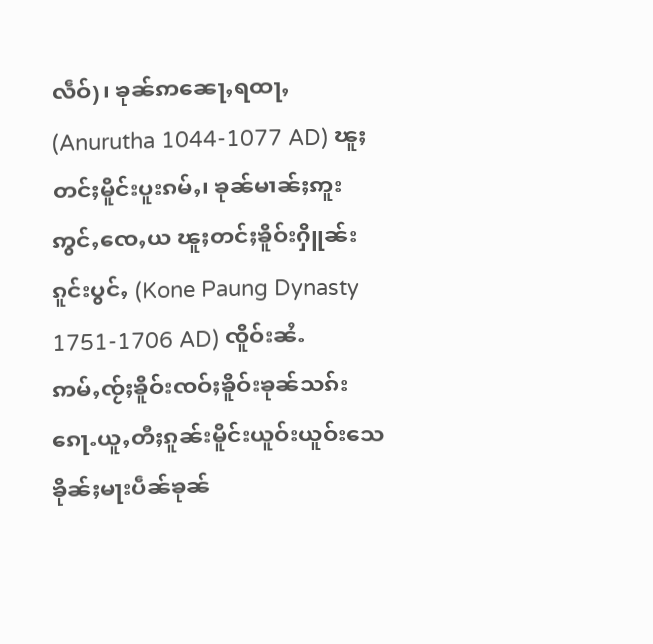လဵဝ်)၊ ၶုၼ်ဢၼေႃႇရထႃႇ (Anurutha 1044-1077 AD) ၽူႈတင်ႈမိူင်းပူးၵမ်ႇ၊ ၶုၼ်မၢၼ်ႈဢူးဢွင်ႇၸေႇယ ၽူႈတင်ႈၶိူဝ်းႁိူၼ်းၵူင်းပွင်ႇ (Kone Paung Dynasty 1751-1706 AD) ၸိူဝ်းၼႆႉ ဢမ်ႇၸႂ်ႈၶိူဝ်းၸဝ်ႈၶိူဝ်းၶုၼ်သၵ်း ၵေႃႉယူႇတီႈၵူၼ်းမိူင်းယူဝ်းယူဝ်းသေ ၶိုၼ်ႈမႃးပဵၼ်ၶုၼ်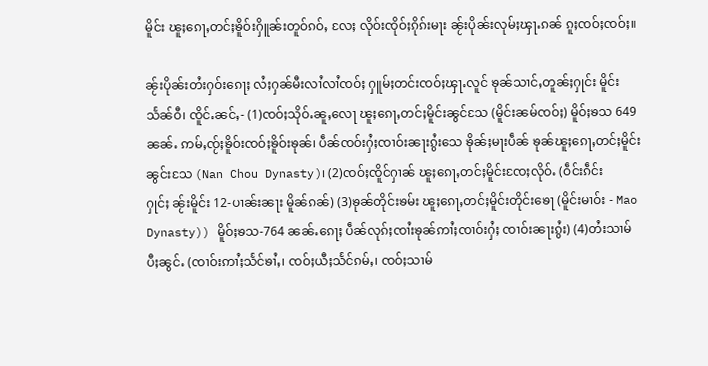မိူင်း ၽူႈၵေႃႇတင်ႈၶိူဝ်းႁိူၼ်းတူဝ်ၵဝ်ႇ လႄႈ လိုဝ်းၸိုဝ်ႈၵိုၵ်းမႃး ၼႂ်းပိုၼ်းလုမ်ႈၾႃႉၵၼ် ၵူႈၸဝ်ႈၸဝ်ႈ။

ၼႂ်းပိုၼ်းတႆးႁဝ်းၵေႃႈ လႆႈႁၼ်မီးလၢႆလၢႆၸဝ်ႈ ႁူမ်ႈတင်းၸဝ်ႈၾႃႉလူင် ၶုၼ်သၢင်ႇတူၼ်ႈႁုင်း မိူင်းသႅၼ်ဝီ၊ ၸိူင်ႉၼင်ႇ- (1)ၸဝ်ႈသိုဝ်ႉၼူႇလေႃ ၽူႈၵေႃႇတင်ႈမိူင်းၼွင်သႄ (မိူင်းၼမ်ၸဝ်ႈ) မိူဝ်ႈၶသ 649 ၼၼ်ႉ ဢမ်ႇၸႂ်ႈၶိူဝ်းၸဝ်ႈၶိူဝ်းၶုၼ်၊ ပဵၼ်ၸဝ်းႁႆႈၸၢဝ်းၼႃးၵွႆးသေ ၶိုၼ်ႈမႃးပဵၼ် ၶုၼ်ၽူႈၵေႃႇတင်ႈမိူင်းၼွင်းသႄ (Nan Chou Dynasty)၊ (2)ၸဝ်ႈၸိူင်ႁၢၼ် ၽူႈၵေႃႇတင်ႈမိူင်းၸႄႈလိုဝ်ႉ (ဝဵင်းၵဵင်းႁုင်ႈ ၼႂ်းမိူင်း 12-ပၢၼ်းၼႃး မိူၼ်ၵၼ်) (3)ၶုၼ်တိုင်းၶမ်း ၽူႈၵေႃႇတင်ႈမိူင်းတိုင်းၶေႃ (မိူင်းမၢဝ်း - Mao Dynasty)) မိူဝ်ႈၶသ-764 ၼၼ်ႉၵေႃႈ ပဵၼ်လုၵ်ႈၸၢႆးၶုၼ်ဢၢႆႈၸၢဝ်းႁႆႈ ၸၢဝ်းၼႃးၵွႆး) (4)တႆးသၢမ်ပီႈၼွင်ႉ (ၸၢဝ်းဢၢႆႈသႅင်ၶၢႆႇ၊ ၸဝ်ႈယီႈသႅင်ၵမ်ႇ၊ ၸဝ်ႈသၢမ်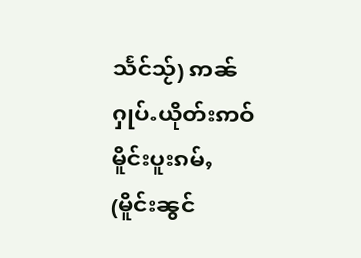သႅင်သႂ်) ဢၼ်ႁုပ်ႉယိုတ်းဢဝ်မိူင်းပူးၵမ်ႇ (မိူင်းၼွင်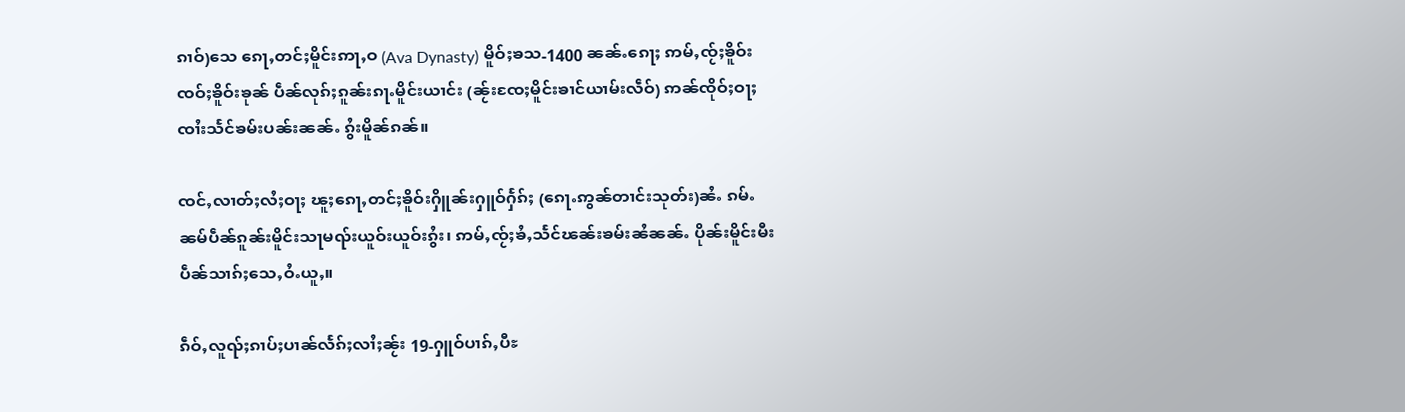ၵၢဝ်)သေ ၵေႃႇတင်ႈမိူင်းဢႃႇဝ (Ava Dynasty) မိူဝ်ႈၶသ-1400 ၼၼ်ႉၵေႃႈ ဢမ်ႇၸႂ်ႈၶိူဝ်းၸဝ်ႈၶိူဝ်းၶုၼ် ပဵၼ်လုၵ်ႈၵူၼ်းၵႃႉမိူင်းယၢင်း (ၼႂ်းၸႄႈမိူင်းၶၢင်ယၢမ်းလဵဝ်) ဢၼ်ၸိုဝ်ႈဝႃႈ ၸၢႆးသႅင်ၶမ်းပၼ်းၼၼ်ႉ ၵွႆးမိူၼ်ၵၼ်။

ၸင်ႇလၢတ်ႈလႆႈဝႃႈ ၽူႈၵေႃႇတင်ႈၶိူဝ်းႁိူၼ်းႁူဝ်ႁႅၵ်ႈ (ၵေႃႉဢွၼ်တၢင်းသုတ်း)ၼႆႉ ၵမ်ႉၼမ်ပဵၼ်ၵူၼ်းမိူင်းသႃမၺ်းယူဝ်းယူဝ်းၵွႆး၊ ဢမ်ႇၸႂ်ႈၶႆႇသႅင်ၽၼ်းၶမ်းၼႆၼၼ်ႉ ပိုၼ်းမိူင်းမီးပဵၼ်သၢၵ်ႈသေႇဝႆႉယူႇ။

ၵဵဝ်ႇလူၺ်ႈၵၢပ်ႈပၢၼ်လႅၵ်ႈလၢႆႈၼႂ်း 19-ႁူဝ်ပၢၵ်ႇပီႊ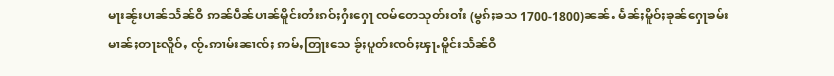မႃးၼႂ်းပၢၼ်သႅၼ်ဝီ ဢၼ်ပဵၼ်ပၢၼ်မိူင်းတႆးၵဝ်ႈႁႆးႁေႃ ၸမ်တေသုတ်းဝၢႆး (မွၵ်ႈၶသ 1700-1800)ၼၼ်ႉ မႅၼ်ႈမိူဝ်ႈၶုၼ်ႁေႃၶမ်း မၢၼ်ႈတႃႊလိူဝ်ႇ ၸႂ်ႉဢၢမ်းၼၢၸ်ႈ ဢမ်ႇတြႃးသေ ၶႂ်ႈပူတ်းၸဝ်ႈၾႃႉမိူင်းသႅၼ်ဝီ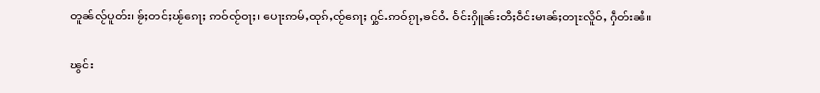တူၼ်လႂ်ပူတ်း၊ ၶႂ်ႈတင်ႈၽႂ်ၵေႃႈ ဢဝ်ၸႂ်ဝႃႈ၊ ပေႃးဢမ်ႇထုၵ်ႇၸႂ်ၵေႃႈ ႁွင်ႉဢဝ်ၵႂႃႇၶင်ဝႆႉ ဝႅင်းႁိူၼ်းတီႈဝဵင်းမၢၼ်ႈတႃႊလိူဝ်ႇ ႁဵတ်းၼႆ။

ၽွင်း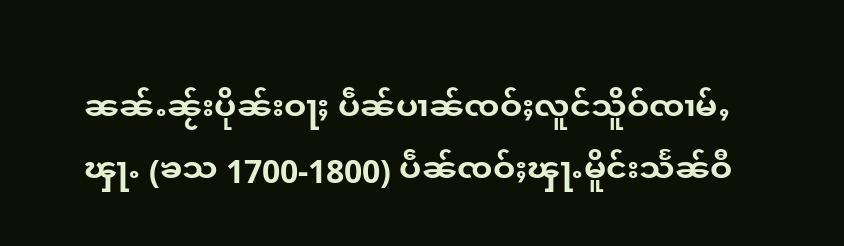ၼၼ်ႉၼႂ်းပိုၼ်းဝႃႈ ပဵၼ်ပၢၼ်ၸဝ်ႈလူင်သိူဝ်ၸၢမ်ႇၾႃႉ (ၶသ 1700-1800) ပဵၼ်ၸဝ်ႈၾႃႉမိူင်းသႅၼ်ဝီ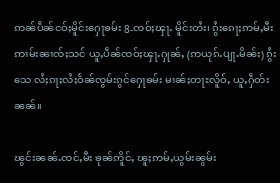ဢၼ်ပဵၼ်ငဝ်ႈမိူင်းႁေႃၶမ်း 8-ၸဝ်ႈၾႃႉ မိူင်းတႆး၊ ၵွႆးၵေႃႈဢမ်ႇမီးဢၢမ်းၼၢၸ်ႈသင် ယူႇပဵၼ်ၸဝ်ႈၾႃႉႁုၼ်ႇ (ဢယုၵ်ႉပျႃႉမိၼ်း) ၵွႆးသေ လႆႈၵႃႈလႆႈဝႅၼ်ၸွမ်းၵွင်ႁေႃၶမ်း မၢၼ်ႈတႃႊလိူဝ်ႇ ယူႇႁဵတ်းၼၼ်။

ၽွင်းၼၼ်ႉၸင်ႇမီး ၶုၼ်ဢိူင်ႇ ၽူႈဢမ်ႇယွမ်းၼွမ်း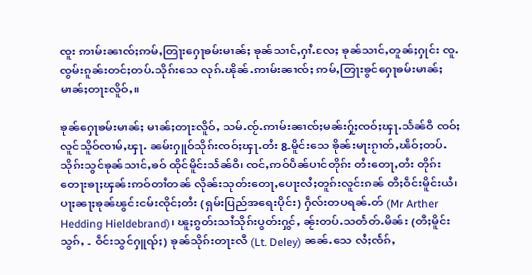ၸူး ဢၢမ်းၼၢၸ်ႈဢမ်ႇတြႃးႁေႃၶမ်းမၢၼ်ႈ ၶုၼ်သၢင်ႇႁၢႆႉလႄႈ ၶုၼ်သၢင်ႇတူၼ်ႈႁုင်း ၸူႉၸွမ်းၵူၼ်းတင်ႈတပ်ႉသိုၵ်းသေ လုၵ်ႉၽိုၼ်ႉဢၢမ်းၼၢၸ်ႈ ဢမ်ႇတြႃးၶွင်ႁေႃၶမ်းမၢၼ်ႈ မၢၼ်ႈတႃႊလိူဝ်ႇ။

ၶုၼ်ႁေႃၶမ်းမၢၼ်ႈ မၢၼ်ႈတႃႊလိူဝ်ႇ သမ်ႉၸႂ်ႉဢၢမ်းၼၢၸ်ႈမၼ်းႁႂ်ႈၸဝ်ႈၾႃႉသႅၼ်ဝီ ၸဝ်ႈလူင်သိူဝ်ၸၢမ်ႇၾႃႉ ၼမ်းႁူဝ်သိုၵ်းၸဝ်ႈၾႃႉတႆး 8-မိူင်းသေ ၶိုၼ်းမႃးၵႂၢတ်ႇၽဵဝ်ႈတပ်ႉသိုၵ်းသွင်ၶုၼ်သၢင်ႇၶဝ် ထိုင်မိူင်းသႅၼ်ဝီ၊ ၸင်ႇဢဝ်ပဵၼ်ပၢင်တိုၵ်း တႆးတေႃႇတႆး တိုၵ်းတေႃးၶႃႈၾၼ်းဢဝ်တၢႆတၼ် လိုၼ်းသုတ်းတေႃႇပေႃးလႆႈတူၵ်းလူင်းၵၼ် တီႈဝဵင်းမိူင်းယႆ၊ ပႃႈၼႃႈၶုၼ်ၽွင်းငမ်းၸိုင်ႈတႆး (ရှမ်းပြည်အရေးပိုင်း) ႁဵလ်းတပရၼ်ႉတ် (Mr Arther Hedding Hieldebrand)၊ ၽူႈၵွတ်းသၢႆသိုၵ်းပွတ်းႁွင်ႇ ၼႂ်းတပ်ႉသတႅတ်ႉမိၼ်း (တီႈမိူင်းသွၵ်ႇ - ဝဵင်းသွင်ႁူၺ်ႈ) ၶုၼ်သိုၵ်းတႃႊလီ (Lt. Deley) ၼၼ်ႉသေ လႆႈၸႅၵ်ႇ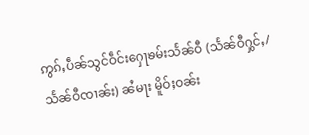ဢွၵ်ႇပဵၼ်သွင်ဝဵင်းႁေႃၶမ်းသႅၼ်ဝီ (သႅၼ်ဝီႁွင်ႇ/ သႅၼ်ဝီၸၢၼ်း) ၼႆမႃး မိူဝ်ႈဝၼ်း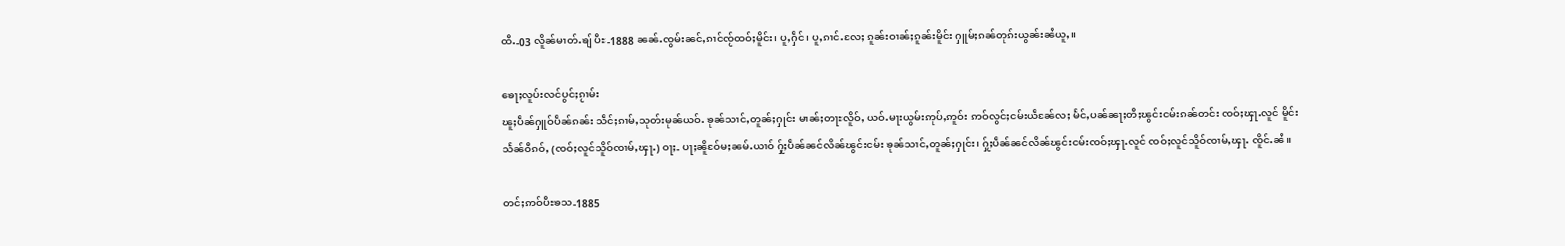ထီႉ-03 လိူၼ်မၢတ်ႉၶျ် ပီႊ-1888 ၼၼ်ႉၸွမ်းၼင်ႇၵၢင်ၸႂ်ထဝ်ႈမိူင်း၊ ပူႇႁဵင်၊ ပူႇၵၢင်ႉလႄႈ ၵူၼ်းဝၢၼ်ႈၵူၼ်းမိူင်း ႁူမ်ႈၵၼ်တုၵ်းယွၼ်းၼႆယူႇ။

ၶေႃႈလူပ်းလင်ပွင်ႈၵႂၢမ်း
ၽူႈပဵၼ်ႁူဝ်ပဵၼ်ၵၼ်း သဵင်ႈၵၢမ်ႇသုတ်းမုၼ်ယဝ်ႉ ၶုၼ်သၢင်ႇတူၼ်ႈႁုင်း မၢၼ်ႈတႃႊလိူဝ်ႇ ယဝ်ႉမႃးယွမ်းဢုပ်ႇဢူဝ်း ဢဝ်လွင်ႈငမ်းယဵၼ်ႄလႈ မႅင်ႇပၼ်ၼႃႈတီႈၽွင်းငမ်းၵၼ်တင်း ၸဝ်ႈၾႃႉလူင် မိူင်းသႅၼ်ဝီၵဝ်ႇ (ၸဝ်ႈလူင်သိူဝ်ၸၢမ်ႇၾႃႉ) ဝႃႈ- ပႃႈၼိူဝ်ႄမႈၼမ်ႉယၢဝ် ႁ်ႂႈပဵၼ်ၼင်လိၼ်ၽွင်းငမ်း ၶုၼ်သၢင်ႇတူၼ်ႈႁုင်း၊ ႁ်ႂႈပဵၼ်ၼင်လိၼ်ၽွင်းငမ်းၸဝ်ႈၾႃႉလူင် ၸဝ်ႈလူင်သိူဝ်ၸၢမ်ႇၾႃႉ ၸိူင်ႉၼႆ။

တင်ႈဢဝ်ပီႊၶသ-1885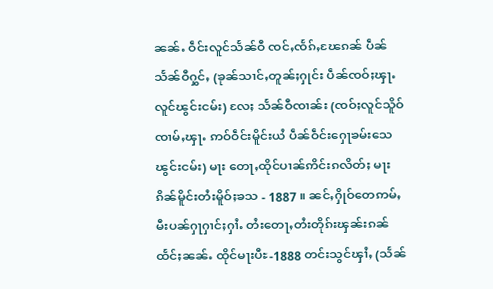ၼၼ်ႉ ဝဵင်းလူင်သႅၼ်ဝီ ၸင်ႇၸႅၵ်ႇၽႄၵၼ် ပဵၼ်သႅၼ်ဝီႁွင်ႇ (ၶုၼ်သၢင်ႇတူၼ်ႈႁုင်း ပဵၼ်ၸဝ်ႈၾႃႉလူင်ၽွင်းငမ်း) လႄႈ သႅၼ်ဝီၸၢၼ်း (ၸဝ်ႈလူင်သိူဝ်ၸၢမ်ႇၾႃႉ ဢဝ်ဝဵင်းမိူင်းယႆ ပဵၼ်ဝဵင်းႁေႃၶမ်းသေ ၽွင်းငမ်း) မႃး တေႃႇထိုင်ပၢၼ်ဢိင်းၵလိတ်ႈ မႃးၵိၼ်မိူင်းတႆးမိူဝ်ႈၶသ - 1887 ။ ၼင်ႇႁိုဝ်တေဢမ်ႇမီးပၼ်ႁႃႁၢင်ႈႁၢႆႉ တႆးတေႃႇတႆးတိုၵ်းၾၼ်းၵၼ်ထႅင်ႈၼၼ်ႉ ထိုင်မႃးပီႊ-1888 တင်းသွင်ၾၢႆႇ (သႅၼ်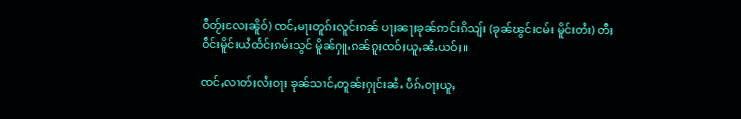ဝီတႂ်ႈလႄႈၼိူဝ်) ၸင်ႇမႃးတူၵ်းလူင်းၵၼ် ပႃႈၼႃႈၶုၼ်ဢင်းၵိသျ်း (ၶုၼ်ၽွင်းငမ်း မိူင်းတႆး) တီႈဝဵင်းမိူင်းယႆထႅင်ႈၵမ်းသွင် မိူၼ်ႁူႉၵၼ်ၵူႈၸဝ်ႈယူႇၼႆႉယဝ်ႈ။

ၸင်ႇလၢတ်ႈလႆႈဝႃႈ ၶုၼ်သၢင်ႇတူၼ်ႈႁုင်းၼႆႉ ပဵၵ်ႉဝႃႈယူႇ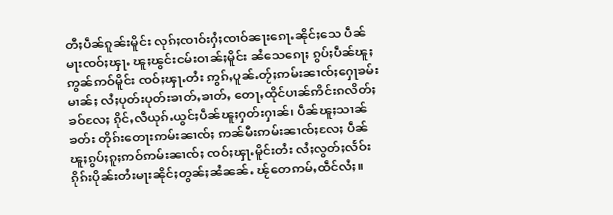တီႈပဵၼ်ၵူၼ်းမိူင်း လုၵ်ႈၸၢဝ်းႁႆႈၸၢဝ်ၼႃးၵေႃႉၼိုင်ႈသေ ပဵၼ်မႃးၸဝ်ႈၾႃႉ ၽူႈၽွင်းငမ်းဝၢၼ်ႈမိူင်း ၼႆသေၵေႃႈ ၵွပ်ႈပဵၼ်ၽူႈဢွၼ်ဢဝ်မိူင်း ၸဝ်ႈၾႃႉတႆး ဢွၵ်ႇပူၼ်ႉတႂ်ႈဢမ်းၼၢၸ်ႈႁေႃၶမ်းမၢၼ်ႈ လႆႈပုတ်းပုတ်းၶၢတ်ႇၶၢတ်ႇ တေႃႇထိုင်ပၢၼ်ဢိင်းၵလိတ်ႈၶဝ်လႄႈ ၵိုင်ႇလီယုၵ်ႉယွင်ႈပဵၼ်ၽူႈႁတ်းႁၢၼ်၊ ပဵၼ်ၽူႈသၢၼ်ၶတ်း တိုၵ်းတေႃးဢမ်းၼၢၸ်ႈ ဢၼ်မီးဢမ်းၼၢၸ်ႈလႄႈ ပဵၼ်ၽူႈၵွပ်ႈၵူႈဢဝ်ဢမ်းၼၢၸ်ႈ ၸဝ်ႈၾႃႉမိူင်းတႆး လႆႈလွတ်ႈလႅဝ်း ၵိုၵ်းပိုၼ်းတႆးမႃးၼိုင်ႈတွၼ်ႈၼႆၼၼ်ႉ ၽႂ်တေဢမ်ႇထဵင်လႆႈ။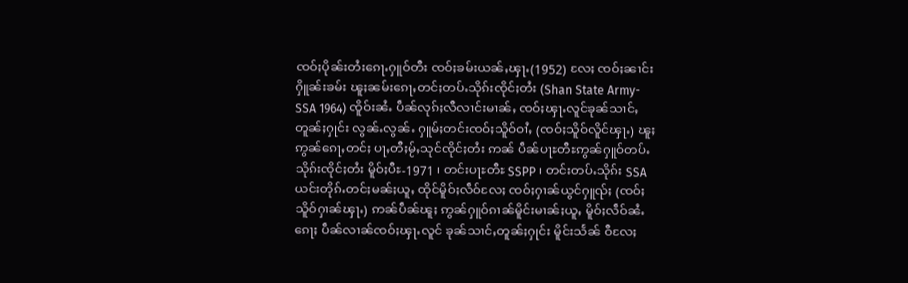ၸဝ်ႈပိုၼ်းတႆးၵေႃႉႁူဝ်တီး ၸဝ်ႈၶမ်းယၼ်ႇၾႃႉ(1952) လႄႈ ၸဝ်ႈၼၢင်းႁိူၼ်းၶမ်း ၽူႈၼမ်းၵေႃႇတင်ႈတပ်ႉသိုၵ်းၸိုင်ႈတႆး (Shan State Army-SSA 1964) ၸိူဝ်းၼႆႉ ပဵၼ်လုၵ်ႈလီလၢင်းမၢၼ်ႇ ၸဝ်ႈၾႃႉလူင်ၶုၼ်သၢင်ႇတူၼ်ႈႁုင်း လွၼ်ႉလွၼ်ႉ ႁူမ်ႈတင်းၸဝ်ႈသိူဝ်ဝၢႆႇ (ၸဝ်ႈသိူဝ်လိူင်ၾႃႉ) ၽူႈဢွၼ်ၵေႃႇတင်ႈ ပႃႇတီႈမႂ်ႇသုင်ၸိုင်ႈတႆး ဢၼ် ပဵၼ်ပႃႊတီႊဢွၼ်ႁူဝ်တပ်ႉသိုၵ်းၸိုင်ႈတႆး မိူဝ်ႈပီႊ-1971 ၊ တင်းပႃႊတီႊ SSPP ၊ တင်းတပ်ႉသိုၵ်း SSA ယင်းတိုၵ်ႉတင်ႈမၼ်ႈယူႇ ထိုင်မိူဝ်ႈလဵဝ်လႄႈ ၸဝ်ႈႁၢၼ်ယွင်ႁူၺ်ႈ (ၸဝ်ႈသိူဝ်ႁၢၼ်ၾႃႉ) ဢၼ်ပဵၼ်ၽူႈ ဢွၼ်ႁူဝ်ၵၢၼ်မိူင်းမၢၼ်ႈယူႇ မိူဝ်ႈလဵဝ်ၼႆႉၵေႃႈ ပဵၼ်လၢၼ်ၸဝ်ႈၾႃႉလူင် ၶုၼ်သၢင်ႇတူၼ်ႈႁုင်း မိူင်းသႅၼ် ဝီလႄႈ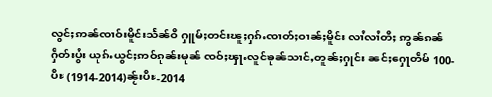လွင်ႈဢၼ်ၸၢဝ်းမိူင်းသႅၼ်ဝီ ႁူမ်ႈတင်းၽူႈႁၵ်ႉၸၢတ်ႈဝၢၼ်ႈမိူင်း လၢႆလၢႆတီႈ ဢွၼ်ၵၼ်ႁဵတ်းပွႆး ယုၵ်ႉယွင်ႈဢဝ်ၵုၼ်းမုၼ် ၸဝ်ႈၾႃႉလူင်ၶုၼ်သၢင်ႇတူၼ်ႈႁုင်း ၼင်ႈႁေႃတဵမ် 100-ပီႊ (1914-2014)ၼႂ်းပီႊ-2014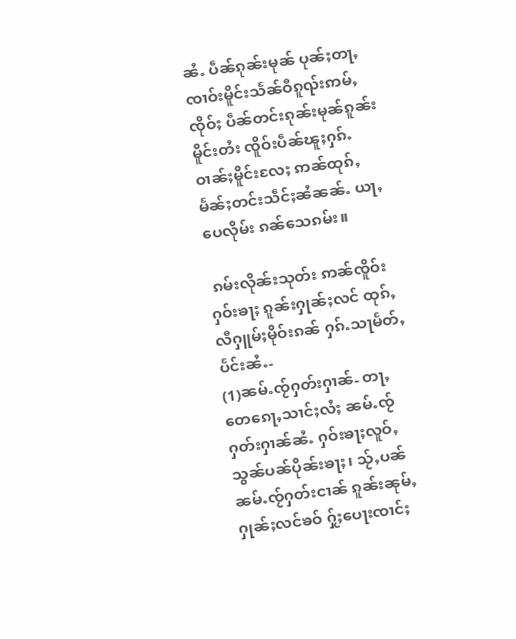ၼႆႉ ပဵၼ်ၵုၼ်းမုၼ် ပုၼ်ႈတႃႇၸၢဝ်းမိူင်းသႅၼ်ဝီၵူၺ်းဢမ်ႇၸိုဝ်ႈ ပဵၼ်တင်းၵုၼ်းမုၼ်ၵူၼ်းမိူင်းတႆး ၸိူဝ်းပဵၼ်ၽူႈႁၵ်ႉဝၢၼ်ႈမိူင်းလႄႈ ဢၼ်ထုၵ်ႇမႅၼ်ႈတင်းသဵင်ႈၼႆၼၼ်ႉ ယႃႇပေလိုမ်း ၵၼ်သေၵမ်း။

 ၵမ်းလိုၼ်းသုတ်း ဢၼ်ၸိူဝ်းႁဝ်းၶႃႈ ၵူၼ်းႁုၼ်ႈလင် ထုၵ်ႇလီႁူမ်ႈမိုဝ်းၵၼ် ႁၵ်ႉသႃမႅတ်ႇပႅင်းၼႆႉ-
(1)ၼမ်ႉၸႂ်ႁတ်းႁၢၼ်- တႃႇတေၵေႃႇသၢင်ႈလႆႈ ၼမ်ႉၸႂ်ႁတ်းႁၢၼ်ၼႆႉ ႁဝ်းၶႃႈလူဝ်ႇသွၼ်ပၼ်ပိုၼ်းၶႃႈ၊ သႂ်ႇပၼ်ၼမ်ႉၸႂ်ႁတ်းငၢၼ် ၵူၼ်းၼုမ်ႇႁုၼ်ႈလင်ၶဝ် ႁႂ်ႈပေႃးၸၢင်ႈ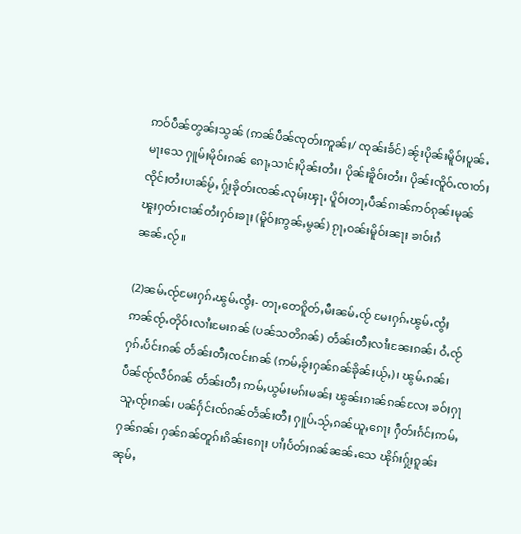ဢဝ်ပဵၼ်တွၼ်ႈသွၼ် (ဢၼ်ပဵၼ်ၸုတ်းဢူၼ်ႈ/ ၸုၼ်းၶႅင်) ၼႂ်းပိုၼ်းမိူဝ်ႈပူၼ်ႉမႃးသေ ႁူမ်ႈမိုဝ်းၵၼ် ၵေႃႇသၢင်ႈပိုၼ်းတႆး၊ ပိုၼ်းၶိူဝ်းတႆး၊ ပိုၼ်းၸိူဝ်ႉၸၢတ်ႈၸိုင်ႈတႆးပၢၼ်မႂ်ႇ ႁႂ်ႈၶိုတ်းၸၼ်ႉလုမ်ႈၾႃႉ ပိူဝ်ႈတႃႇပဵၼ်ၵၢၼ်ဢဝ်ၵုၼ်းမုၼ် ၽူႈႁတ်းငၢၼ်တႆးႁဝ်းၶႃႈ (မိူဝ်ႈဢွၼ်ႇမွၼ်) ၵႂႃႇဝၼ်းမိူဝ်းၼႃႈ ၶၢဝ်းၵႆၼၼ်ႉလႂ်။

(2)ၼမ်ႉၸႂ်မႄးႁၵ်ႉၽွမ်ႉၸွႆႈ- တႃႇတေၵိူတ်ႇမီးၼမ်ႉၸႂ် မႄးႁၵ်ႉၽွမ်ႉၸွႆႈ ဢၼ်ၸႂ်ႉတိုဝ်းလၢႆးမႄးၵၼ် (ပၼ်သတိၵၼ်) တႅၼ်းတီႈလၢႆးၼႄးၵၼ်၊ ဝႆႉၸႂ်ႁၵ်ႉပႅင်းၵၼ် တႅၼ်းတီႈၸင်းၵၼ် (ဢမ်ႇၶႂ်ႈႁၼ်ၵၼ်ၶိုၼ်ႈယႂ်ႇ)၊ ၽွမ်ႉၵၼ်၊ ပဵၼ်ၸႂ်လဵဝ်ၵၼ် တႅၼ်းတီႈ ဢမ်ႇယွမ်းမၵ်းမၼ်ႈ ၽွၼ်းၵၢၼ်ၵၼ်လႄႈ ၶဝ်ႈႁႃသူႇၸႂ်းၵၼ်၊ ပၼ်ႁႅင်းၸ်ၵၼ်တႅၼ်းတီႈ ႁူပ်ႉသႂ်ႇၵၼ်ယူႇၵေႃႈ ႁဵတ်းၵႅင်ႈဢမ်ႇႁၼ်ၵၼ်၊ ႁၼ်ၵၼ်တူၵ်းၵိၼ်းၵေႃႈ ပၢႆႈပႅတ်ႈၵၼ်ၼၼ်ႉသေ ၽိုၵ်းႁႂ်ႈၵူၼ်းၼုမ်ႇ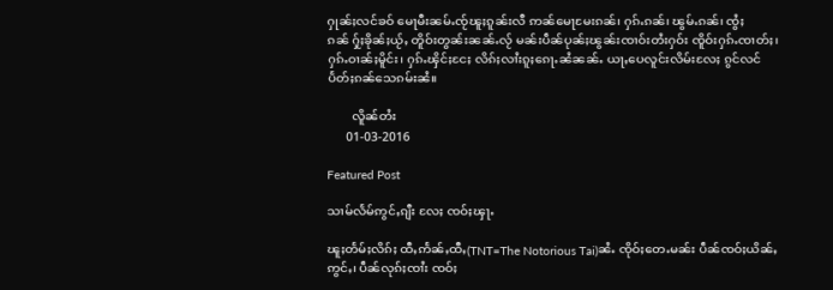ႁုၼ်ႈလင်ၶဝ် မေႃမီးၼမ်ႉၸႂ်ၽူႈၵူၼ်းလီ ဢၼ်မေႃမႄးၵၼ်၊ ႁၵ်ႉၵၼ်၊ ၽွမ်ႉၵၼ်၊ ၸွႆႈၵၼ် ႁႂ်ႈၶိုၼ်ႈယႂ်ႇ တိူဝ်းတွၼ်းၼၼ်ႉလႂ် မၼ်းပဵၼ်ပုၼ်ႈၽွၼ်းၸၢဝ်းတႆးႁဝ်း ၸိူဝ်းႁၵ်ႉၸၢတ်ႈ၊ ႁၵ်ႉဝၢၼ်ႈမိူင်း၊ ႁၵ်ႉၾိင်ႈငႄႈ လိၵ်ႈလၢႆးၵူႈၵေႃႉၼႆၼၼ်ႉ ယႃႇပေလူင်းလိမ်းလႄႈ ၵွင်လင်ပႅတ်ႈၵၼ်သေၵမ်းၼႆ။

        လိူၼ်တႆး
      01-03-2016

Featured Post

သၢမ်လႅမ်ဢွင်ႇၵျီး လႄႈ ၸဝ်ႈၾႃႉ

ၽူႈတႅမ်ႈလိၵ်ႈ ထီႇဢႅၼ်ႇထီႇ(TNT=The Notorious Tai)ၼႆႉ ၸိုဝ်ႈတေႉမၼ်း ပဵၼ်ၸဝ်ႈယိၼ်ႇဢွင်ႇ၊ ပဵၼ်လုၵ်ႈၸၢႆး ၸဝ်ႈ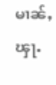မၢၼ်ႇၾႃႉ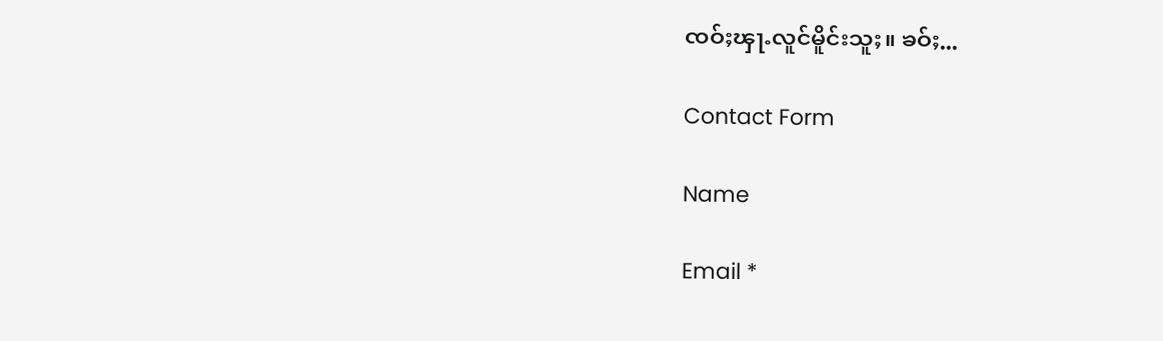ၸဝ်ႈၾႃႉလူင်မိူင်းသူႈ။ ၶဝ်ႈ...

Contact Form

Name

Email *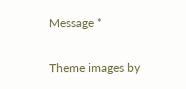Message *

Theme images by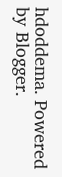hdoddema. Powered by Blogger.